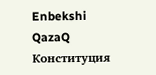Enbekshi QazaQ
Конституция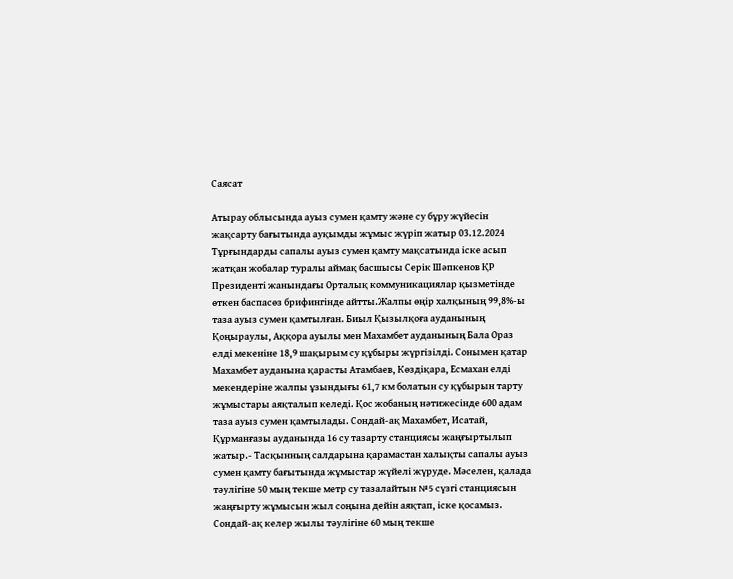Саясат

Атырау облысында ауыз сумен қамту және су бұру жүйесін жақсарту бағытында ауқымды жұмыс жүріп жатыр 03.12.2024
Тұрғындарды сапалы ауыз сумен қамту мақсатында іске асып жатқан жобалар туралы аймақ басшысы Серік Шәпкенов ҚР Президенті жанындағы Орталық коммуникациялар қызметінде өткен баспасөз брифингінде айтты.Жалпы өңір халқының 99,8%-ы таза ауыз сумен қамтылған. Биыл Қызылқоға ауданының Қоңыраулы, Аққора ауылы мен Махамбет ауданының Бала Ораз елді мекеніне 18,9 шақырым су құбыры жүргізілді. Сонымен қатар Махамбет ауданына қарасты Атамбаев, Көздіқара, Есмахан елді мекендеріне жалпы ұзындығы 61,7 км болатын су құбырын тарту жұмыстары аяқталып келеді. Қос жобаның нәтижесінде 600 адам таза ауыз сумен қамтылады. Сондай-ақ Махамбет, Исатай, Құрманғазы ауданында 16 су тазарту станциясы жаңғыртылып жатыр.- Тасқынның салдарына қарамастан халықты сапалы ауыз сумен қамту бағытында жұмыстар жүйелі жүруде. Мәселен, қалада тәулігіне 50 мың текше метр су тазалайтын №5 сүзгі станциясын жаңғырту жұмысын жыл соңына дейін аяқтап, іске қосамыз. Сондай-ақ келер жылы тәулігіне 60 мың текше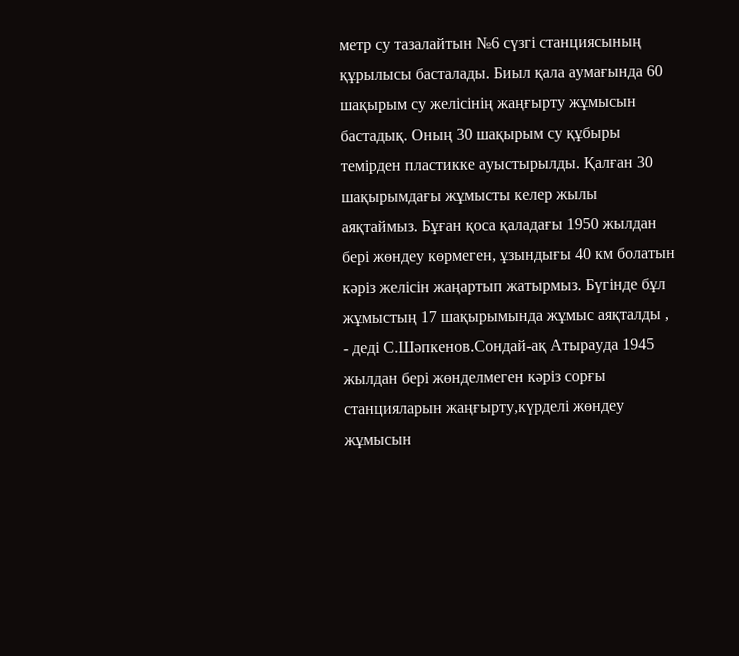метр су тазалайтын №6 сүзгі станциясының құрылысы басталады. Биыл қала аумағында 60 шақырым су желісінің жаңғырту жұмысын бастадық. Оның 30 шақырым су құбыры темірден пластикке ауыстырылды. Қалған 30 шақырымдағы жұмысты келер жылы аяқтаймыз. Бұған қоса қаладағы 1950 жылдан бері жөндеу көрмеген, ұзындығы 40 км болатын кәріз желісін жаңартып жатырмыз. Бүгінде бұл жұмыстың 17 шақырымында жұмыс аяқталды , - деді С.Шәпкенов.Сондай-ақ Атырауда 1945 жылдан бері жөнделмеген кәріз сорғы станцияларын жаңғырту,күрделі жөндеу жұмысын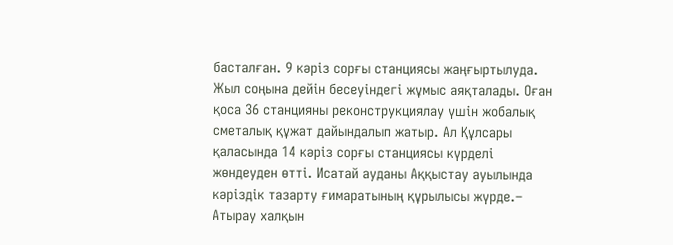басталған. 9 кәріз сорғы станциясы жаңғыртылуда. Жыл соңына дейін бесеуіндегі жұмыс аяқталады. Оған қоса 36 станцияны реконструкциялау үшін жобалық сметалық құжат дайындалып жатыр. Ал Құлсары қаласында 14 кәріз сорғы станциясы күрделі жөндеуден өтті. Исатай ауданы Аққыстау ауылында кәріздік тазарту ғимаратының құрылысы жүрде.– Атырау халқын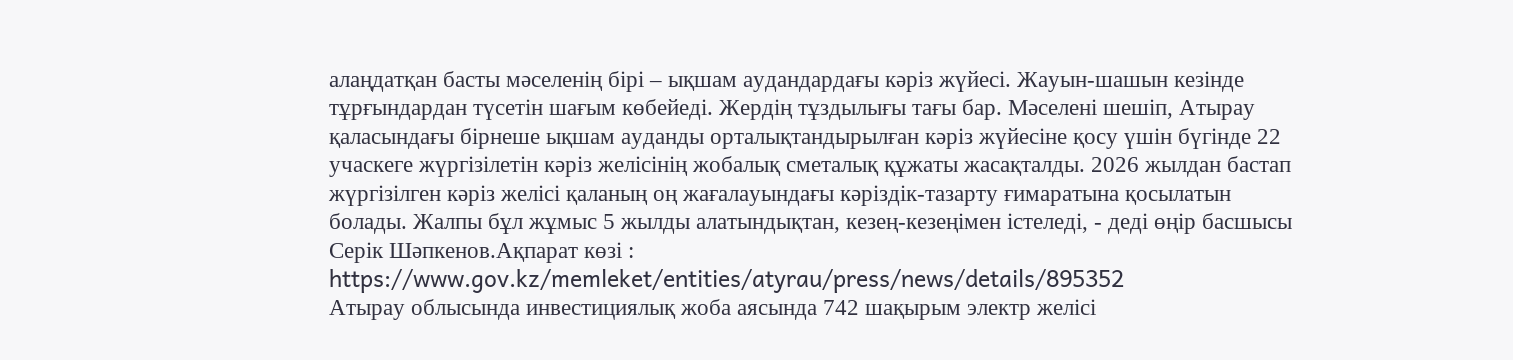алаңдатқан басты мәселенің бірі – ықшам аудандардағы кәріз жүйесі. Жауын-шашын кезінде тұрғындардан түсетін шағым көбейеді. Жердің тұздылығы тағы бар. Мәселені шешіп, Атырау қаласындағы бірнеше ықшам ауданды орталықтандырылған кәріз жүйесіне қосу үшін бүгінде 22 учаскеге жүргізілетін кәріз желісінің жобалық сметалық құжаты жасақталды. 2026 жылдан бастап жүргізілген кәріз желісі қаланың оң жағалауындағы кәріздік-тазарту ғимаратына қосылатын болады. Жалпы бұл жұмыс 5 жылды алатындықтан, кезең-кезеңімен істеледі, - деді өңір басшысы Серік Шәпкенов.Ақпарат көзі : https://www.gov.kz/memleket/entities/atyrau/press/news/details/895352
Атырау облысында инвестициялық жоба аясында 742 шақырым электр желісі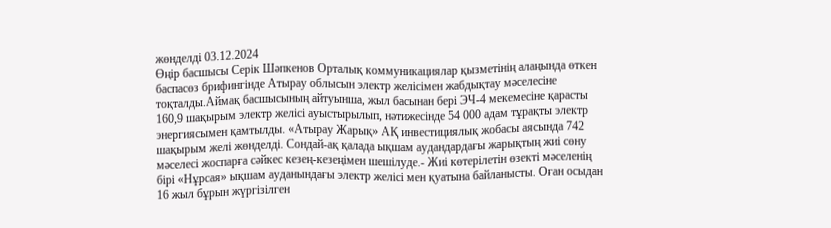жөнделді 03.12.2024
Өңір басшысы Серік Шәпкенов Орталық коммуникациялар қызметінің алаңында өткен баспасөз брифингінде Атырау облысын электр желісімен жабдықтау мәселесіне тоқталды.Аймақ басшысының айтуынша, жыл басынан бері ЭЧ-4 мекемесіне қарасты 160,9 шақырым электр желісі ауыстырылып, нәтижесінде 54 000 адам тұрақты электр энергиясымен қамтылды. «Атырау Жарық» АҚ инвестициялық жобасы аясында 742 шақырым желі жөнделді. Сондай-ақ қалада ықшам аудандардағы жарықтың жиі сөну мәселесі жоспарға сәйкес кезең-кезеңімен шешілуде.- Жиі көтерілетін өзекті мәселенің бірі «Нұрсая» ықшам ауданындағы электр желісі мен қуатына байланысты. Оған осыдан 16 жыл бұрын жүргізілген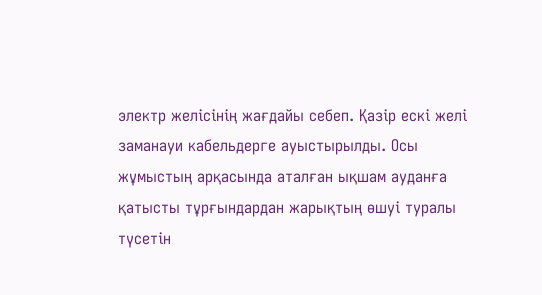электр желісінің жағдайы себеп. Қазір ескі желі заманауи кабельдерге ауыстырылды. Осы жұмыстың арқасында аталған ықшам ауданға қатысты тұрғындардан жарықтың өшуі туралы түсетін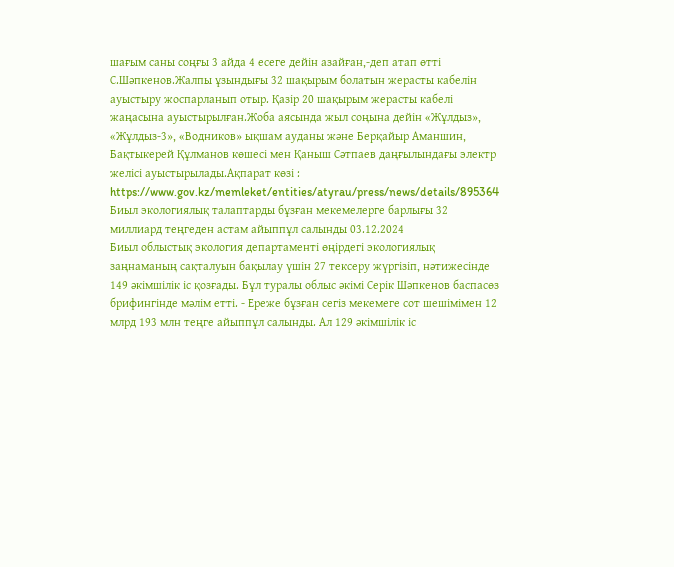шағым саны соңғы 3 айда 4 есеге дейін азайған,-деп атап өтті С.Шәпкенов.Жалпы ұзындығы 32 шақырым болатын жерасты кабелін ауыстыру жоспарланып отыр. Қазір 20 шақырым жерасты кабелі жаңасына ауыстырылған.Жоба аясында жыл соңына дейін «Жұлдыз», «Жұлдыз-3», «Водников» ықшам ауданы және Берқайыр Аманшин, Бақтыкерей Құлманов көшесі мен Қаныш Сәтпаев даңғылындағы электр желісі ауыстырылады.Ақпарат көзі : https://www.gov.kz/memleket/entities/atyrau/press/news/details/895364
Биыл экологиялық талаптарды бұзған мекемелерге барлығы 32 миллиард теңгеден астам айыппұл салынды 03.12.2024
Биыл облыстық экология департаменті өңірдегі экологиялық заңнаманың сақталуын бақылау үшін 27 тексеру жүргізіп, нәтижесінде 149 әкімшілік іс қозғады. Бұл туралы облыс әкімі Серік Шәпкенов баспасөз брифингінде мәлім етті. - Ереже бұзған сегіз мекемеге сот шешімімен 12 млрд 193 млн теңге айыппұл салынды. Ал 129 әкімшілік іс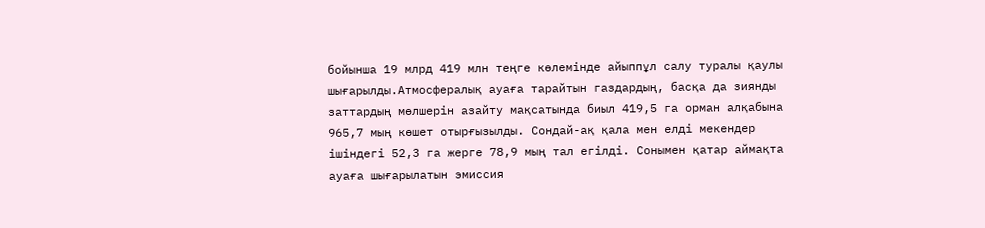бойынша 19 млрд 419 млн теңге көлемінде айыппұл салу туралы қаулы шығарылды.Атмосфералық ауаға тарайтын газдардың, басқа да зиянды заттардың мөлшерін азайту мақсатында биыл 419,5 га орман алқабына 965,7 мың көшет отырғызылды. Сондай-ақ қала мен елді мекендер ішіндегі 52,3 га жерге 78,9 мың тал егілді. Сонымен қатар аймақта ауаға шығарылатын эмиссия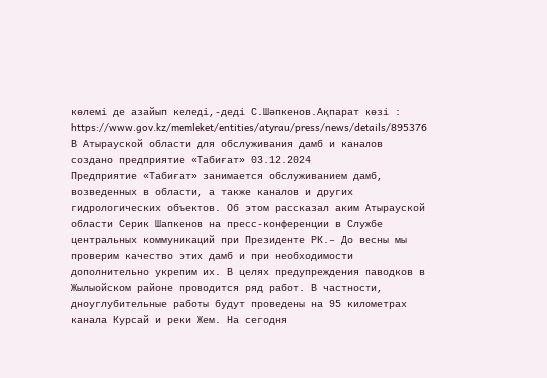көлемі де азайып келеді,-деді С.Шәпкенов.Ақпарат көзі : https://www.gov.kz/memleket/entities/atyrau/press/news/details/895376
В Атырауской области для обслуживания дамб и каналов создано предприятие «Табиғат» 03.12.2024
Предприятие «Табиғат» занимается обслуживанием дамб, возведенных в области, а также каналов и других гидрологических объектов. Об этом рассказал аким Атырауской области Серик Шапкенов на пресс-конференции в Службе центральных коммуникаций при Президенте РК.– До весны мы проверим качество этих дамб и при необходимости дополнительно укрепим их. В целях предупреждения паводков в Жылыойском районе проводится ряд работ. В частности, дноуглубительные работы будут проведены на 95 километрах канала Курсай и реки Жем. На сегодня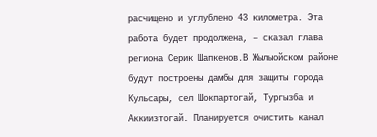расчищено и углублено 43 километра. Эта работа будет продолжена, – сказал глава региона Серик Шапкенов.В Жылыойском районе будут построены дамбы для защиты города Кульсары, сел Шокпартогай, Тургызба и Аккиизтогай. Планируется очистить канал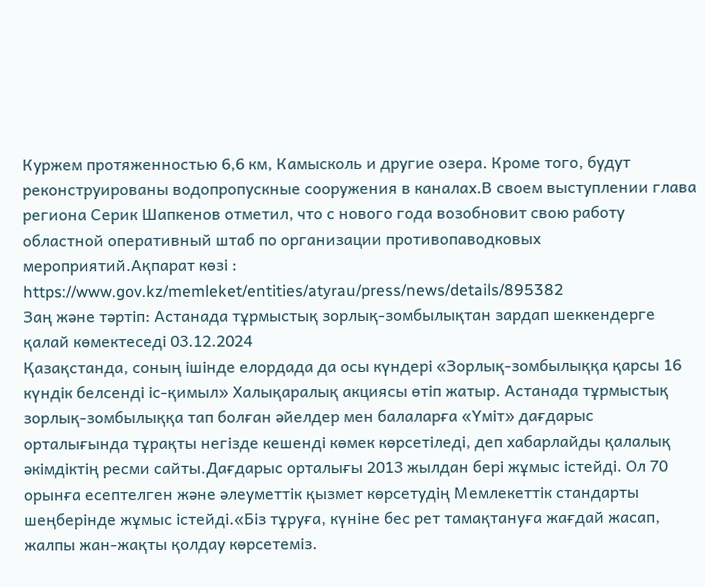Куржем протяженностью 6,6 км, Камысколь и другие озера. Кроме того, будут реконструированы водопропускные сооружения в каналах.В своем выступлении глава региона Серик Шапкенов отметил, что с нового года возобновит свою работу областной оперативный штаб по организации противопаводковых мероприятий.Ақпарат көзі : https://www.gov.kz/memleket/entities/atyrau/press/news/details/895382
Заң және тәртіп: Астанада тұрмыстық зорлық-зомбылықтан зардап шеккендерге қалай көмектеседі 03.12.2024
Қазақстанда, соның ішінде елордада да осы күндері «Зорлық-зомбылыққа қарсы 16 күндік белсенді іс-қимыл» Халықаралық акциясы өтіп жатыр. Астанада тұрмыстық зорлық-зомбылыққа тап болған әйелдер мен балаларға «Үміт» дағдарыс орталығында тұрақты негізде кешенді көмек көрсетіледі, деп хабарлайды қалалық әкімдіктің ресми сайты.Дағдарыс орталығы 2013 жылдан бері жұмыс істейді. Ол 70 орынға есептелген және әлеуметтік қызмет көрсетудің Мемлекеттік стандарты шеңберінде жұмыс істейді.«Біз тұруға, күніне бес рет тамақтануға жағдай жасап, жалпы жан-жақты қолдау көрсетеміз.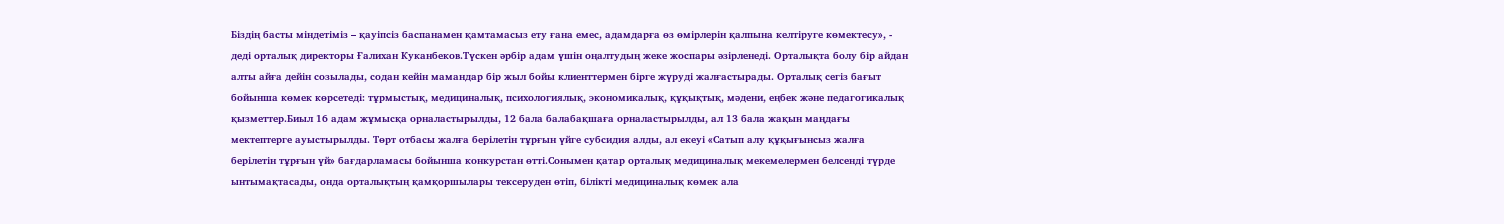Біздің басты міндетіміз – қауіпсіз баспанамен қамтамасыз ету ғана емес, адамдарға өз өмірлерін қалпына келтіруге көмектесу», - деді орталық директоры Ғалихан Куканбеков.Түскен әрбір адам үшін оңалтудың жеке жоспары әзірленеді. Орталықта болу бір айдан алты айға дейін созылады, содан кейін мамандар бір жыл бойы клиенттермен бірге жүруді жалғастырады. Орталық сегіз бағыт бойынша көмек көрсетеді: тұрмыстық, медициналық, психологиялық, экономикалық, құқықтық, мәдени, еңбек және педагогикалық қызметтер.Биыл 16 адам жұмысқа орналастырылды, 12 бала балабақшаға орналастырылды, ал 13 бала жақын маңдағы мектептерге ауыстырылды. Төрт отбасы жалға берілетін тұрғын үйге субсидия алды, ал екеуі «Сатып алу құқығынсыз жалға берілетін тұрғын үй» бағдарламасы бойынша конкурстан өтті.Сонымен қатар орталық медициналық мекемелермен белсенді түрде ынтымақтасады, онда орталықтың қамқоршылары тексеруден өтіп, білікті медициналық көмек ала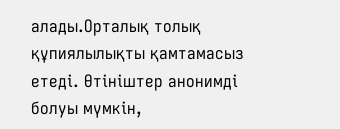алады.Орталық толық құпиялылықты қамтамасыз етеді. Өтініштер анонимді болуы мүмкін,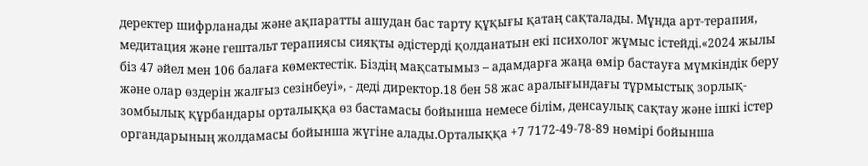деректер шифрланады және ақпаратты ашудан бас тарту құқығы қатаң сақталады. Мұнда арт-терапия, медитация және гештальт терапиясы сияқты әдістерді қолданатын екі психолог жұмыс істейді.«2024 жылы біз 47 әйел мен 106 балаға көмектестік. Біздің мақсатымыз – адамдарға жаңа өмір бастауға мүмкіндік беру және олар өздерін жалғыз сезінбеуі», - деді директор.18 бен 58 жас аралығындағы тұрмыстық зорлық-зомбылық құрбандары орталыққа өз бастамасы бойынша немесе білім, денсаулық сақтау және ішкі істер органдарының жолдамасы бойынша жүгіне алады.Орталыққа +7 7172-49-78-89 нөмірі бойынша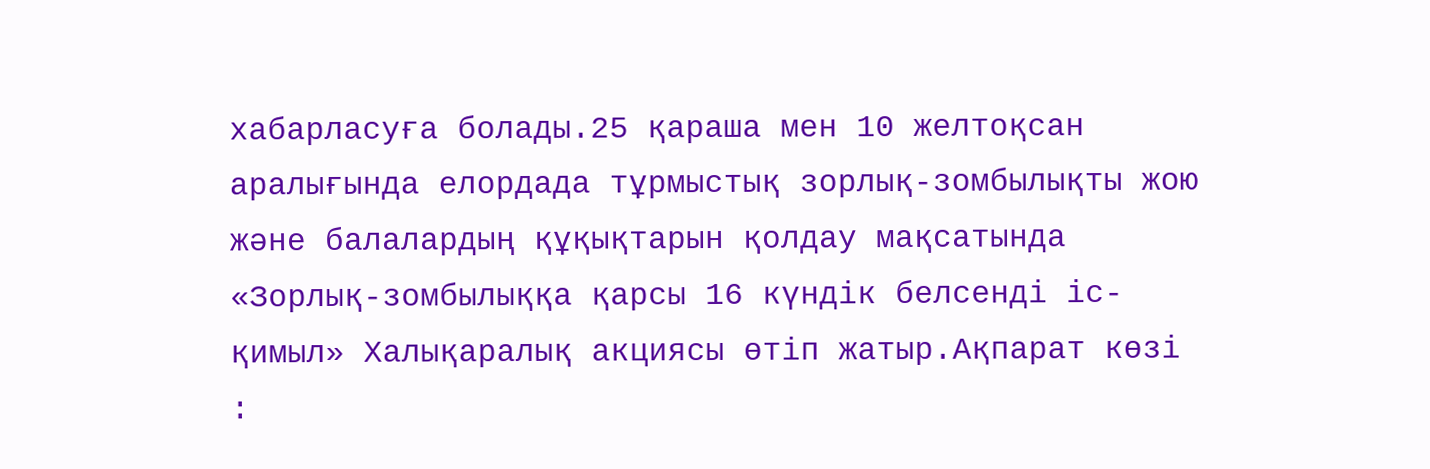хабарласуға болады.25 қараша мен 10 желтоқсан аралығында елордада тұрмыстық зорлық-зомбылықты жою және балалардың құқықтарын қолдау мақсатында «Зорлық-зомбылыққа қарсы 16 күндік белсенді іс-қимыл» Халықаралық акциясы өтіп жатыр.Ақпарат көзі :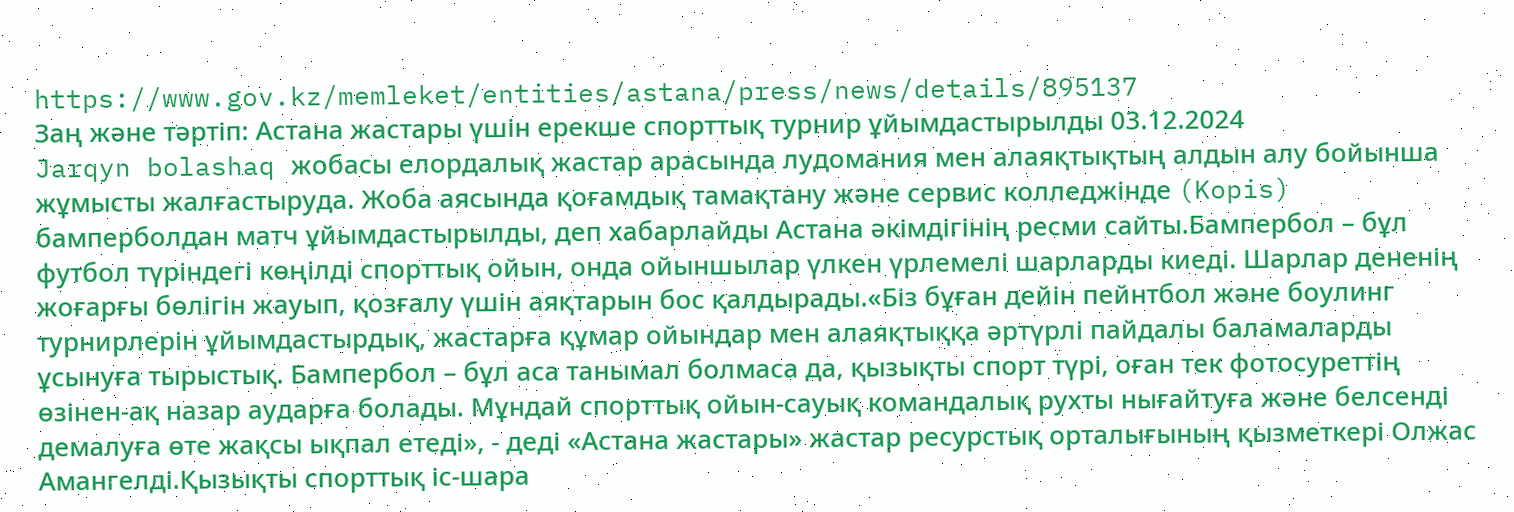https://www.gov.kz/memleket/entities/astana/press/news/details/895137
Заң және тәртіп: Астана жастары үшін ерекше спорттық турнир ұйымдастырылды 03.12.2024
Jarqyn bolashaq жобасы елордалық жастар арасында лудомания мен алаяқтықтың алдын алу бойынша жұмысты жалғастыруда. Жоба аясында қоғамдық тамақтану және сервис колледжінде (Kopis) бамперболдан матч ұйымдастырылды, деп хабарлайды Астана әкімдігінің ресми сайты.Бампербол – бұл футбол түріндегі көңілді спорттық ойын, онда ойыншылар үлкен үрлемелі шарларды киеді. Шарлар дененің жоғарғы бөлігін жауып, қозғалу үшін аяқтарын бос қалдырады.«Біз бұған дейін пейнтбол және боулинг турнирлерін ұйымдастырдық, жастарға құмар ойындар мен алаяқтыққа әртүрлі пайдалы баламаларды ұсынуға тырыстық. Бампербол – бұл аса танымал болмаса да, қызықты спорт түрі, оған тек фотосуреттің өзінен-ақ назар аударға болады. Мұндай спорттық ойын-сауық командалық рухты нығайтуға және белсенді демалуға өте жақсы ықпал етеді», - деді «Астана жастары» жастар ресурстық орталығының қызметкері Олжас Амангелді.Қызықты спорттық іс-шара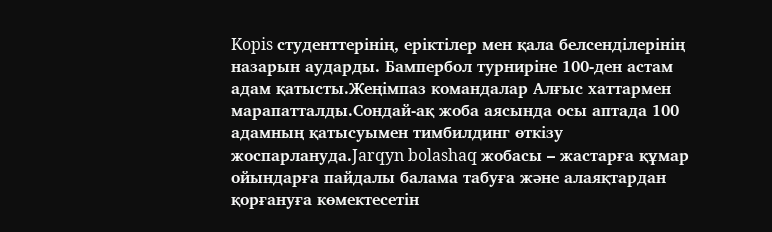Kopis студенттерінің, еріктілер мен қала белсенділерінің назарын аударды. Бампербол турниріне 100-ден астам адам қатысты.Жеңімпаз командалар Алғыс хаттармен марапатталды.Сондай-ақ жоба аясында осы аптада 100 адамның қатысуымен тимбилдинг өткізу жоспарлануда.Jarqyn bolashaq жобасы – жастарға құмар ойындарға пайдалы балама табуға және алаяқтардан қорғануға көмектесетін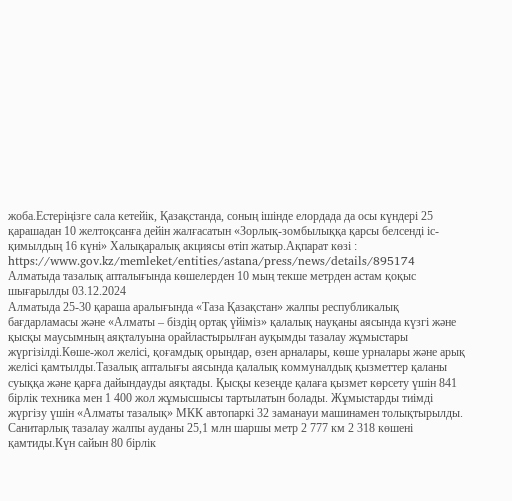жоба.Естеріңізге сала кетейік, Қазақстанда, соның ішінде елордада да осы күндері 25 қарашадан 10 желтоқсанға дейін жалғасатын «Зорлық-зомбылыққа қарсы белсенді іс-қимылдың 16 күні» Халықаралық акциясы өтіп жатыр.Ақпарат көзі : https://www.gov.kz/memleket/entities/astana/press/news/details/895174
Алматыда тазалық апталығында көшелерден 10 мың текше метрден астам қоқыс шығарылды 03.12.2024
Алматыда 25-30 қараша аралығында «Таза Қазақстан» жалпы республикалық бағдарламасы және «Алматы – біздің ортақ үйіміз» қалалық науқаны аясында күзгі және қысқы маусымның аяқталуына орайластырылған ауқымды тазалау жұмыстары жүргізілді.Көше-жол желісі, қоғамдық орындар, өзен арналары, көше урналары және арық желісі қамтылды.Тазалық апталығы аясында қалалық коммуналдық қызметтер қаланы суыққа және қарға дайындауды аяқтады. Қысқы кезеңде қалаға қызмет көрсету үшін 841 бірлік техника мен 1 400 жол жұмысшысы тартылатын болады. Жұмыстарды тиімді жүргізу үшін «Алматы тазалық» МКК автопаркі 32 заманауи машинамен толықтырылды. Санитарлық тазалау жалпы ауданы 25,1 млн шаршы метр 2 777 км 2 318 көшені қамтиды.Күн сайын 80 бірлік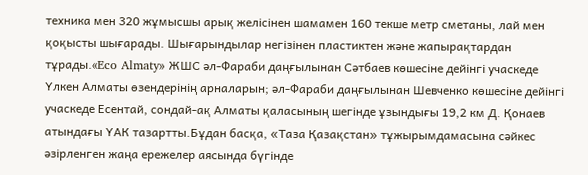техника мен 320 жұмысшы арық желісінен шамамен 160 текше метр сметаны, лай мен қоқысты шығарады. Шығарындылар негізінен пластиктен және жапырақтардан тұрады.«Eco Almaty» ЖШС әл-Фараби даңғылынан Сәтбаев көшесіне дейінгі учаскеде Үлкен Алматы өзендерінің арналарын; әл-Фараби даңғылынан Шевченко көшесіне дейінгі учаскеде Есентай, сондай-ақ Алматы қаласының шегінде ұзындығы 19,2 км Д. Қонаев атындағы ҮАК тазартты.Бұдан басқа, «Таза Қазақстан» тұжырымдамасына сәйкес әзірленген жаңа ережелер аясында бүгінде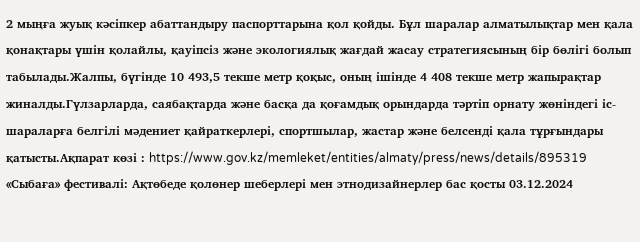2 мыңға жуық кәсіпкер абаттандыру паспорттарына қол қойды. Бұл шаралар алматылықтар мен қала қонақтары үшін қолайлы, қауіпсіз және экологиялық жағдай жасау стратегиясының бір бөлігі болып табылады.Жалпы, бүгінде 10 493,5 текше метр қоқыс, оның ішінде 4 408 текше метр жапырақтар жиналды.Гүлзарларда, саябақтарда және басқа да қоғамдық орындарда тәртіп орнату жөніндегі іс-шараларға белгілі мәдениет қайраткерлері, спортшылар, жастар және белсенді қала тұрғындары қатысты.Ақпарат көзі : https://www.gov.kz/memleket/entities/almaty/press/news/details/895319
«Сыбаға» фестивалі: Ақтөбеде қолөнер шеберлері мен этнодизайнерлер бас қосты 03.12.2024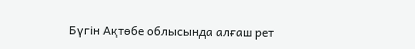Бүгін Ақтөбе облысында алғаш рет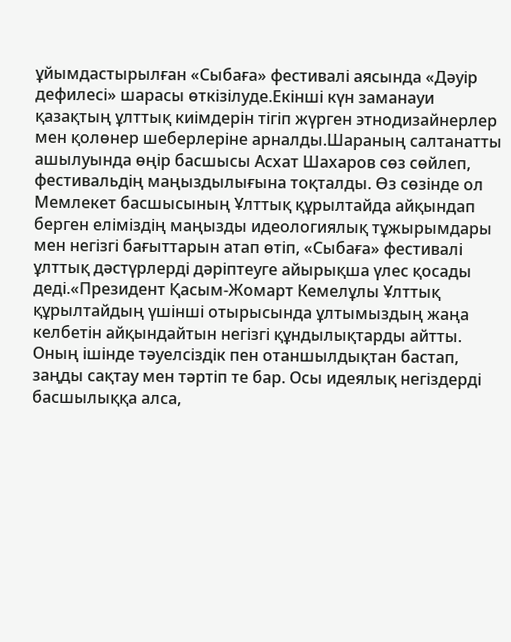ұйымдастырылған «Сыбаға» фестивалі аясында «Дәуір дефилесі» шарасы өткізілуде.Екінші күн заманауи қазақтың ұлттық киімдерін тігіп жүрген этнодизайнерлер мен қолөнер шеберлеріне арналды.Шараның салтанатты ашылуында өңір басшысы Асхат Шахаров сөз сөйлеп, фестивальдің маңыздылығына тоқталды. Өз сөзінде ол Мемлекет басшысының Ұлттық құрылтайда айқындап берген еліміздің маңызды идеологиялық тұжырымдары мен негізгі бағыттарын атап өтіп, «Сыбаға» фестивалі ұлттық дәстүрлерді дәріптеуге айырықша үлес қосады деді.«Президент Қасым-Жомарт Кемелұлы Ұлттық құрылтайдың үшінші отырысында ұлтымыздың жаңа келбетін айқындайтын негізгі құндылықтарды айтты. Оның ішінде тәуелсіздік пен отаншылдықтан бастап, заңды сақтау мен тәртіп те бар. Осы идеялық негіздерді басшылыққа алса,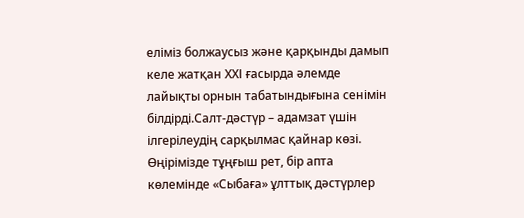еліміз болжаусыз және қарқынды дамып келе жатқан ХХІ ғасырда әлемде лайықты орнын табатындығына сенімін білдірді.Салт-дәстүр – адамзат үшін ілгерілеудің сарқылмас қайнар көзі. Өңірімізде тұңғыш рет, бір апта көлемінде «Сыбаға» ұлттық дәстүрлер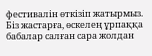фестивалін өткізіп жатырмыз. Біз жастарға, өскелең ұрпаққа бабалар салған сара жолдан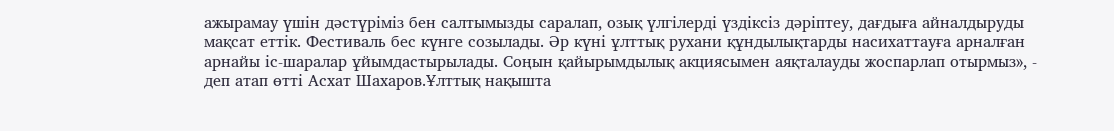ажырамау үшін дәстүріміз бен салтымызды саралап, озық үлгілерді үздіксіз дәріптеу, дағдыға айналдыруды мақсат еттік. Фестиваль бес күнге созылады. Әр күні ұлттық рухани құндылықтарды насихаттауға арналған арнайы іс-шаралар ұйымдастырылады. Соңын қайырымдылық акциясымен аяқталауды жоспарлап отырмыз», - деп атап өтті Асхат Шахаров.Ұлттық нақышта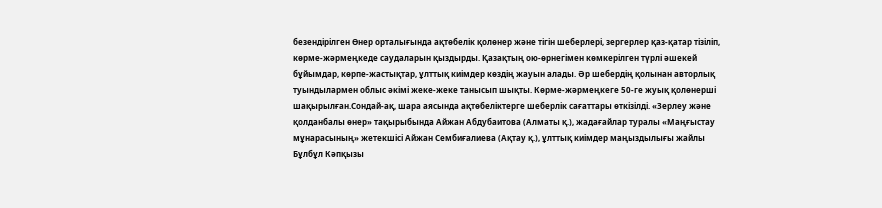безендірілген Өнер орталығында ақтөбелік қолөнер және тігін шеберлері, зергерлер қаз-қатар тізіліп, көрме-жәрмеңкеде саудаларын қыздырды. Қазақтың ою-өрнегімен көмкерілген түрлі әшекей бұйымдар, көрпе-жастықтар, ұлттық киімдер көздің жауын алады. Әр шебердің қолынан авторлық туындылармен облыс әкімі жеке-жеке танысып шықты. Көрме-жәрмеңкеге 50-ге жуық қолөнерші шақырылған.Сондай-ақ, шара аясында ақтөбеліктерге шеберлік сағаттары өткізілді. «Зерлеу және қолданбалы өнер» тақырыбында Айжан Абдубаитова (Алматы қ.), жадағайлар туралы «Маңғыстау мұнарасының» жетекшісі Айжан Сембиғалиева (Ақтау қ.), ұлттық киімдер маңыздылығы жайлы Бұлбұл Кәпқызы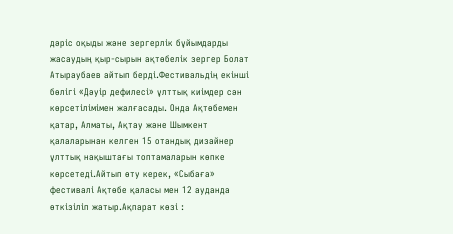дәріс оқыды және зергерлік бұйымдарды жасаудың қыр-сырын ақтөбелік зергер Болат Атыраубаев айтып берді.Фестивальдің екінші бөлігі «Дәуір дефилесі» ұлттық киімдер сән көрсетілімімен жалғасады. Онда Ақтөбемен қатар, Алматы, Ақтау және Шымкент қалаларынан келген 15 отандық дизайнер ұлттық нақыштағы топтамаларын көпке көрсетеді.Айтып өту керек, «Сыбаға» фестивалі Ақтөбе қаласы мен 12 ауданда өткізіліп жатыр.Ақпарат көзі :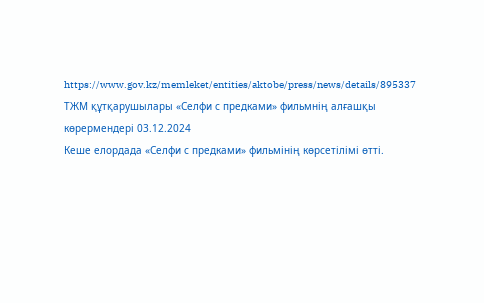https://www.gov.kz/memleket/entities/aktobe/press/news/details/895337
ТЖМ құтқарушылары «Селфи с предками» фильмнің алғашқы көрермендері 03.12.2024
Кеше елордада «Селфи с предками» фильмінің көрсетілімі өтті.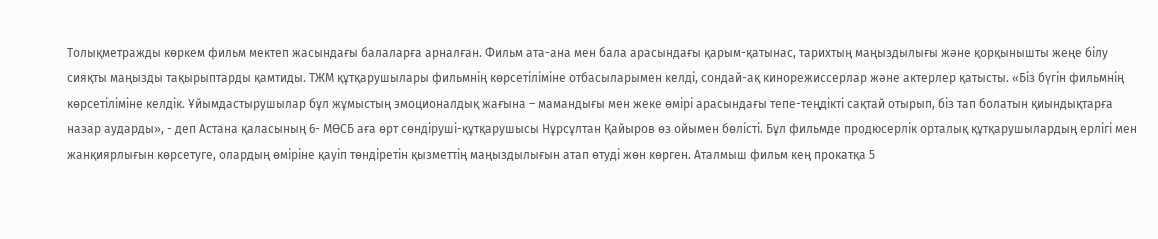Толықметражды көркем фильм мектеп жасындағы балаларға арналған. Фильм ата-ана мен бала арасындағы қарым-қатынас, тарихтың маңыздылығы және қорқынышты жеңе білу сияқты маңызды тақырыптарды қамтиды. ТЖМ құтқарушылары фильмнің көрсетіліміне отбасыларымен келді, сондай-ақ кинорежиссерлар және актерлер қатысты. «Біз бүгін фильмнің көрсетіліміне келдік. Ұйымдастырушылар бұл жұмыстың эмоционалдық жағына – мамандығы мен жеке өмірі арасындағы тепе-теңдікті сақтай отырып, біз тап болатын қиындықтарға назар аударды», - деп Астана қаласының 6- МӨСБ аға өрт сөндіруші-құтқарушысы Нұрсұлтан Қайыров өз ойымен бөлісті. Бұл фильмде продюсерлік орталық құтқарушылардың ерлігі мен жанқиярлығын көрсетуге, олардың өміріне қауіп төндіретін қызметтің маңыздылығын атап өтуді жөн көрген. Аталмыш фильм кең прокатқа 5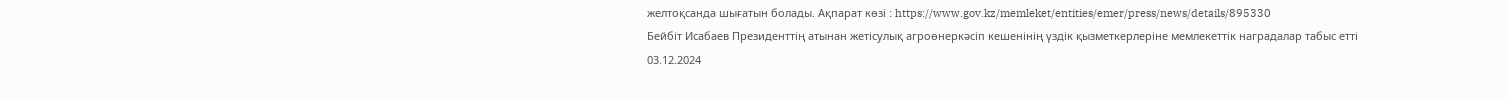желтоқсанда шығатын болады. Ақпарат көзі : https://www.gov.kz/memleket/entities/emer/press/news/details/895330
Бейбіт Исабаев Президенттің атынан жетісулық агроөнеркәсіп кешенінің үздік қызметкерлеріне мемлекеттік наградалар табыс етті 03.12.2024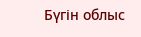Бүгін облыс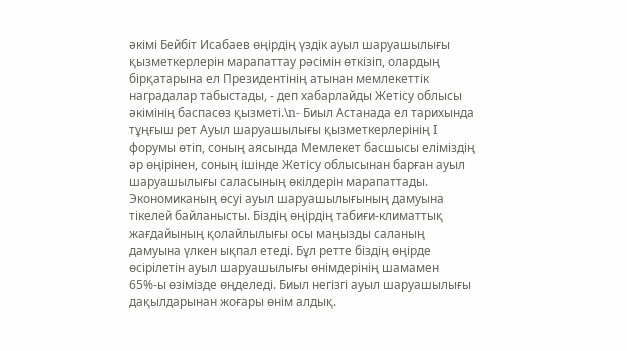әкімі Бейбіт Исабаев өңірдің үздік ауыл шаруашылығы қызметкерлерін марапаттау рәсімін өткізіп, олардың бірқатарына ел Президентінің атынан мемлекеттік наградалар табыстады, - деп хабарлайды Жетісу облысы әкімінің баспасөз қызметі.\n- Биыл Астанада ел тарихында тұңғыш рет Ауыл шаруашылығы қызметкерлерінің I форумы өтіп, соның аясында Мемлекет басшысы еліміздің әр өңірінен, соның ішінде Жетісу облысынан барған ауыл шаруашылығы саласының өкілдерін марапаттады. Экономиканың өсуі ауыл шаруашылығының дамуына тікелей байланысты. Біздің өңірдің табиғи-климаттық жағдайының қолайлылығы осы маңызды саланың дамуына үлкен ықпал етеді. Бұл ретте біздің өңірде өсірілетін ауыл шаруашылығы өнімдерінің шамамен 65%-ы өзімізде өңделеді. Биыл негізгі ауыл шаруашылығы дақылдарынан жоғары өнім алдық.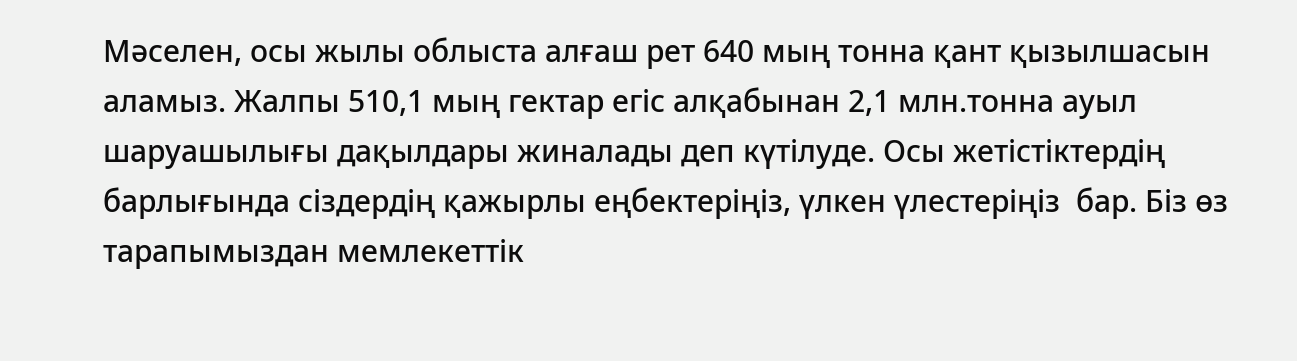Мәселен, осы жылы облыста алғаш рет 640 мың тонна қант қызылшасын аламыз. Жалпы 510,1 мың гектар егіс алқабынан 2,1 млн.тонна ауыл шаруашылығы дақылдары жиналады деп күтілуде. Осы жетістіктердің барлығында сіздердің қажырлы еңбектеріңіз, үлкен үлестеріңіз  бар. Біз өз тарапымыздан мемлекеттік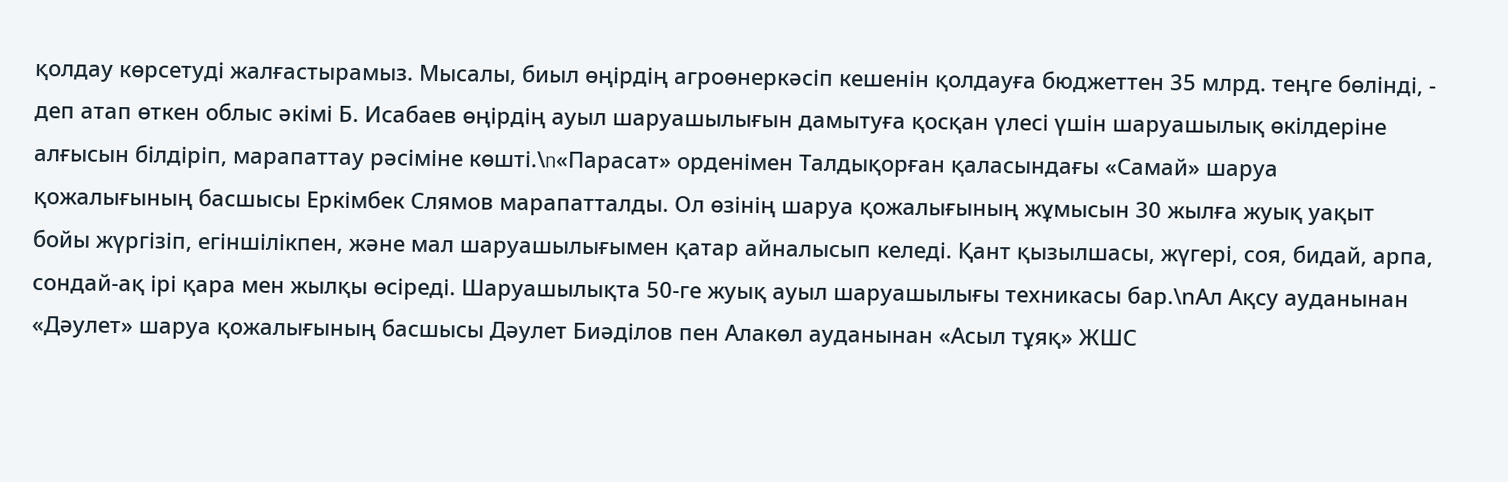қолдау көрсетуді жалғастырамыз. Мысалы, биыл өңірдің агроөнеркәсіп кешенін қолдауға бюджеттен 35 млрд. теңге бөлінді, - деп атап өткен облыс әкімі Б. Исабаев өңірдің ауыл шаруашылығын дамытуға қосқан үлесі үшін шаруашылық өкілдеріне алғысын білдіріп, марапаттау рәсіміне көшті.\n«Парасат» орденімен Талдықорған қаласындағы «Самай» шаруа қожалығының басшысы Еркімбек Слямов марапатталды. Ол өзінің шаруа қожалығының жұмысын 30 жылға жуық уақыт бойы жүргізіп, егіншілікпен, және мал шаруашылығымен қатар айналысып келеді. Қант қызылшасы, жүгері, соя, бидай, арпа, сондай-ақ ірі қара мен жылқы өсіреді. Шаруашылықта 50-ге жуық ауыл шаруашылығы техникасы бар.\nАл Ақсу ауданынан «Дәулет» шаруа қожалығының басшысы Дәулет Биәділов пен Алакөл ауданынан «Асыл тұяқ» ЖШС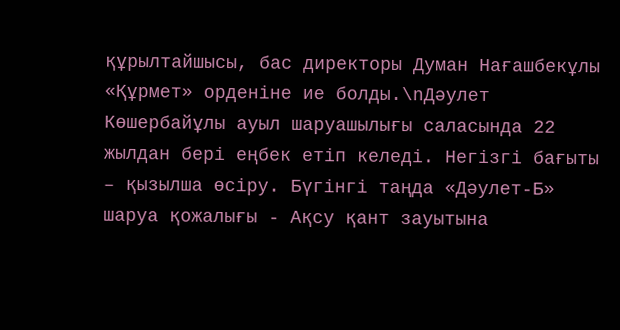құрылтайшысы, бас директоры Думан Нағашбекұлы «Құрмет» орденіне ие болды.\nДәулет Көшербайұлы ауыл шаруашылығы саласында 22 жылдан бері еңбек етіп келеді. Негізгі бағыты – қызылша өсіру. Бүгінгі таңда «Дәулет-Б» шаруа қожалығы - Ақсу қант зауытына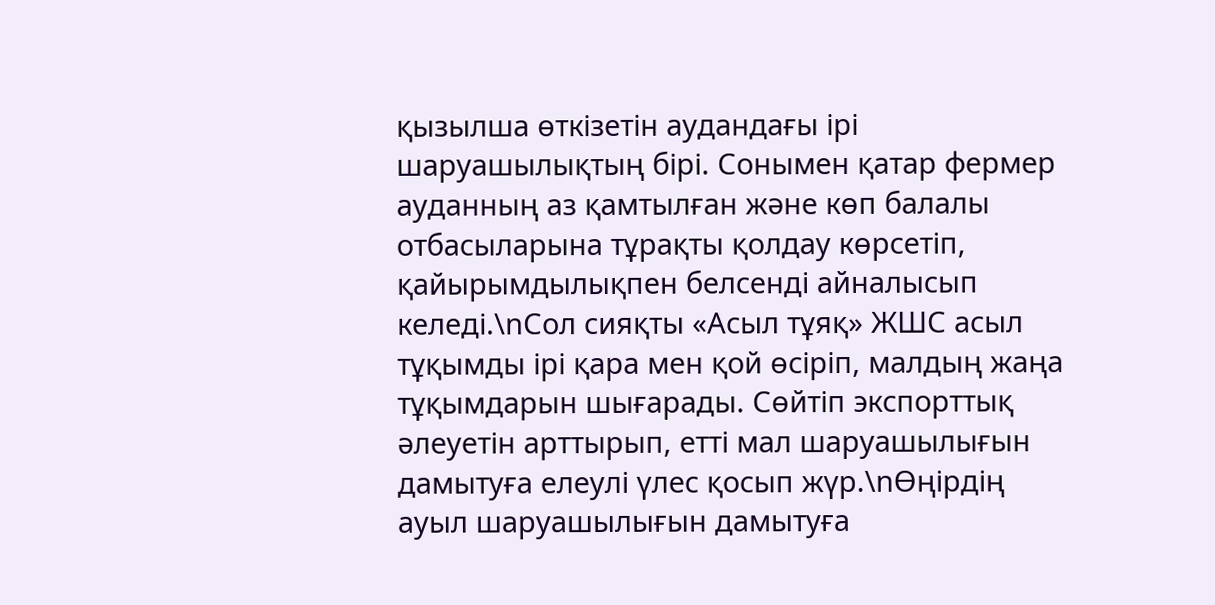қызылша өткізетін аудандағы ірі шаруашылықтың бірі. Сонымен қатар фермер ауданның аз қамтылған және көп балалы отбасыларына тұрақты қолдау көрсетіп, қайырымдылықпен белсенді айналысып келеді.\nСол сияқты «Асыл тұяқ» ЖШС асыл тұқымды ірі қара мен қой өсіріп, малдың жаңа тұқымдарын шығарады. Сөйтіп экспорттық әлеуетін арттырып, етті мал шаруашылығын дамытуға елеулі үлес қосып жүр.\nӨңірдің ауыл шаруашылығын дамытуға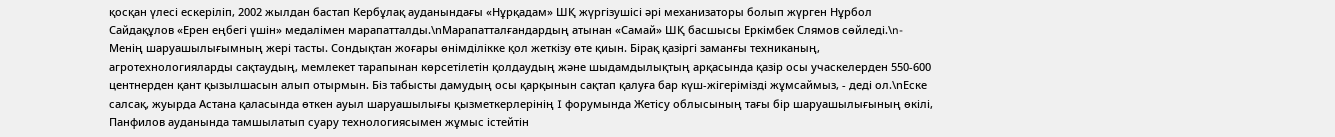қосқан үлесі ескеріліп, 2002 жылдан бастап Кербұлақ ауданындағы «Нұрқадам» ШҚ жүргізушісі әрі механизаторы болып жүрген Нұрбол Сайдақұлов «Ерен еңбегі үшін» медалімен марапатталды.\nМарапатталғандардың атынан «Самай» ШҚ басшысы Еркімбек Слямов сөйледі.\n- Менің шаруашылығымның жері тасты. Сондықтан жоғары өнімділікке қол жеткізу өте қиын. Бірақ қазіргі заманғы техниканың, агротехнологияларды сақтаудың, мемлекет тарапынан көрсетілетін қолдаудың және шыдамдылықтың арқасында қазір осы учаскелерден 550-600 центнерден қант қызылшасын алып отырмын. Біз табысты дамудың осы қарқынын сақтап қалуға бар күш-жігерімізді жұмсаймыз, - деді ол.\nЕске салсақ, жуырда Астана қаласында өткен ауыл шаруашылығы қызметкерлерінің I форумында Жетісу облысының тағы бір шаруашылығының өкілі, Панфилов ауданында тамшылатып суару технологиясымен жұмыс істейтін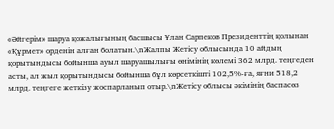«Әйгерім» шаруа қожалығының басшысы Ұлан Сарпеков Президенттің қолынан «Құрмет» орденін алған болатын.\nЖалпы Жетісу облысында 10 айдың қорытындысы бойынша ауыл шаруашылығы өнімінің көлемі 362 млрд. теңгеден асты, ал жыл қорытындысы бойынша бұл көрсеткішті 102,5%-ға, яғни 518,2 млрд. теңгеге жеткізу жоспарланып отыр.\nЖетісу облысы әкімінің баспасөз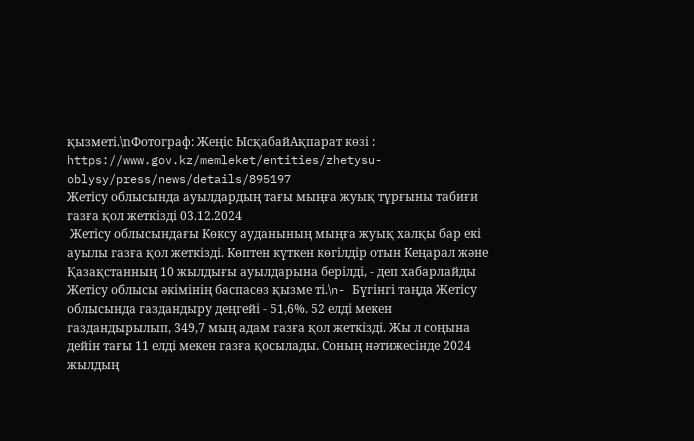қызметі.\nФотограф: Жеңіс ЫсқабайАқпарат көзі : https://www.gov.kz/memleket/entities/zhetysu-oblysy/press/news/details/895197
Жетісу облысында ауылдардың тағы мыңға жуық тұрғыны табиғи газға қол жеткізді 03.12.2024
 Жетісу облысындағы Көксу ауданының мыңға жуық халқы бар екі ауылы газға қол жеткізді. Көптен күткен көгілдір отын Кеңарал және Қазақстанның 10 жылдығы ауылдарына берілді, - деп хабарлайды Жетісу облысы әкімінің баспасөз қызме ті.\n- Бүгінгі таңда Жетісу облысында газдандыру деңгейі - 51,6%. 52 елді мекен газдандырылып, 349,7 мың адам газға қол жеткізді. Жы л соңына дейін тағы 11 елді мекен газға қосылады. Соның нәтижесінде 2024 жылдың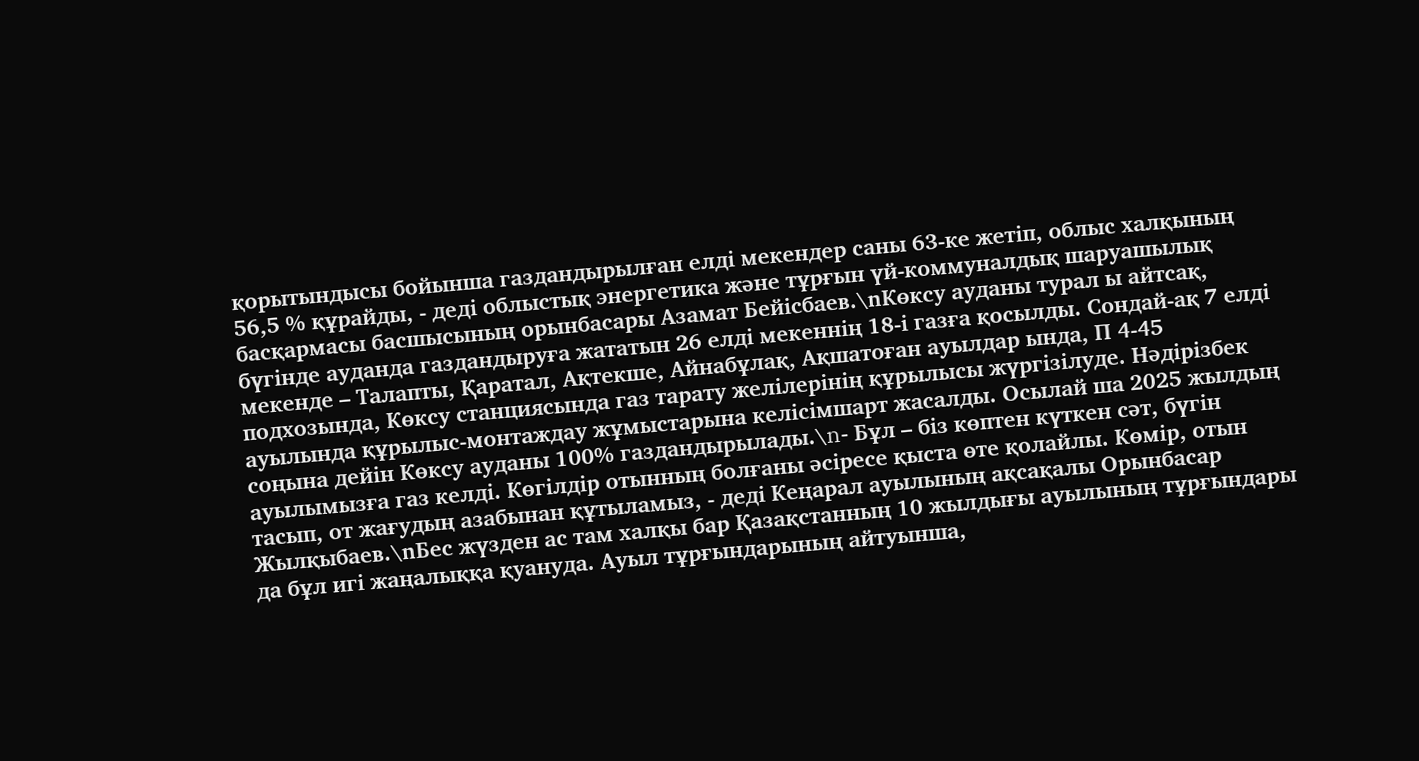қорытындысы бойынша газдандырылған елді мекендер саны 63-ке жетіп, облыс халқының 56,5 % құрайды, - деді облыстық энергетика және тұрғын үй-коммуналдық шаруашылық басқармасы басшысының орынбасары Азамат Бейісбаев.\nКөксу ауданы турал ы айтсақ, бүгінде ауданда газдандыруға жататын 26 елді мекеннің 18-і газға қосылды. Сондай-ақ 7 елді мекенде – Талапты, Қаратал, Ақтекше, Айнабұлақ, Ақшатоған ауылдар ында, П 4-45 подхозында, Көксу станциясында газ тарату желілерінің құрылысы жүргізілуде. Нәдірізбек ауылында құрылыс-монтаждау жұмыстарына келісімшарт жасалды. Осылай ша 2025 жылдың соңына дейін Көксу ауданы 100% газдандырылады.\n- Бұл – біз көптен күткен сәт, бүгін ауылымызға газ келді. Көгілдір отынның болғаны әсіресе қыста өте қолайлы. Көмір, отын тасып, от жағудың азабынан құтыламыз, - деді Кеңарал ауылының ақсақалы Орынбасар Жылқыбаев.\nБес жүзден ас там халқы бар Қазақстанның 10 жылдығы ауылының тұрғындары да бұл игі жаңалыққа қуануда. Ауыл тұрғындарының айтуынша,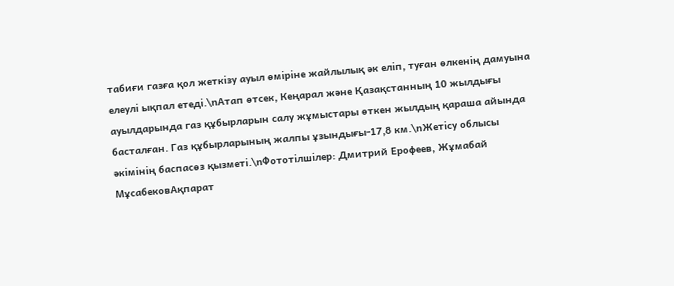табиғи газға қол жеткізу ауыл өміріне жайлылық әк еліп, туған өлкенің дамуына елеулі ықпал етеді.\nАтап өтсек, Кеңарал және Қазақстанның 10 жылдығы ауылдарында газ құбырларын салу жұмыстары өткен жылдың қараша айында басталған. Газ құбырларының жалпы ұзындығы-17,8 км.\nЖетісу облысы әкімінің баспасөз қызметі.\nФототілшілер: Дмитрий Ерофеев, Жұмабай МұсабековАқпарат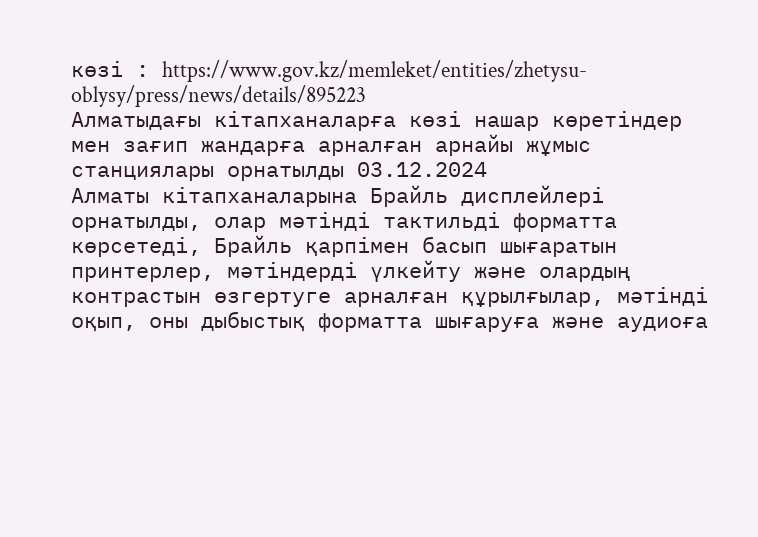көзі : https://www.gov.kz/memleket/entities/zhetysu-oblysy/press/news/details/895223
Алматыдағы кітапханаларға көзі нашар көретіндер мен зағип жандарға арналған арнайы жұмыс станциялары орнатылды 03.12.2024
Алматы кітапханаларына Брайль дисплейлері орнатылды, олар мәтінді тактильді форматта көрсетеді, Брайль қарпімен басып шығаратын принтерлер, мәтіндерді үлкейту және олардың контрастын өзгертуге арналған құрылғылар, мәтінді оқып, оны дыбыстық форматта шығаруға және аудиоға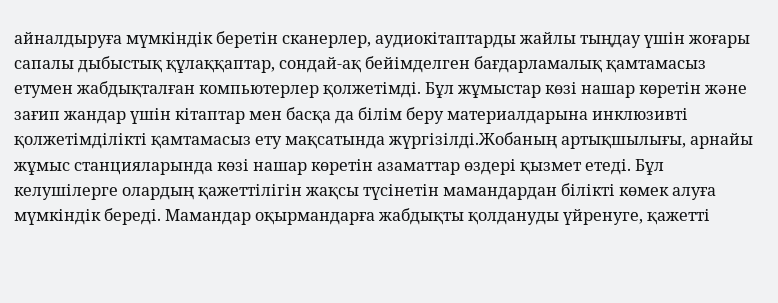айналдыруға мүмкіндік беретін сканерлер, аудиокітаптарды жайлы тыңдау үшін жоғары сапалы дыбыстық құлаққаптар, сондай-ақ бейімделген бағдарламалық қамтамасыз етумен жабдықталған компьютерлер қолжетімді. Бұл жұмыстар көзі нашар көретін және зағип жандар үшін кітаптар мен басқа да білім беру материалдарына инклюзивті қолжетімділікті қамтамасыз ету мақсатында жүргізілді.Жобаның артықшылығы, арнайы жұмыс станцияларында көзі нашар көретін азаматтар өздері қызмет етеді. Бұл келушілерге олардың қажеттілігін жақсы түсінетін мамандардан білікті көмек алуға мүмкіндік береді. Мамандар оқырмандарға жабдықты қолдануды үйренуге, қажетті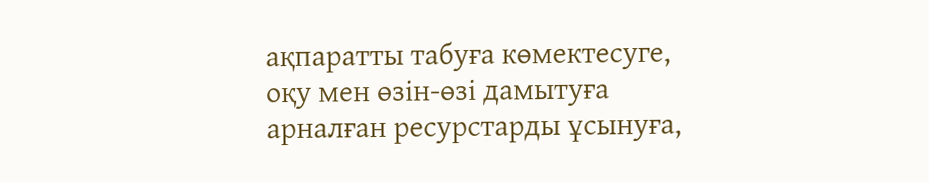ақпаратты табуға көмектесуге, оқу мен өзін-өзі дамытуға арналған ресурстарды ұсынуға,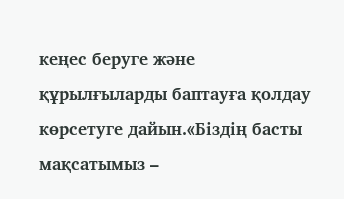кеңес беруге және құрылғыларды баптауға қолдау көрсетуге дайын.«Біздің басты мақсатымыз –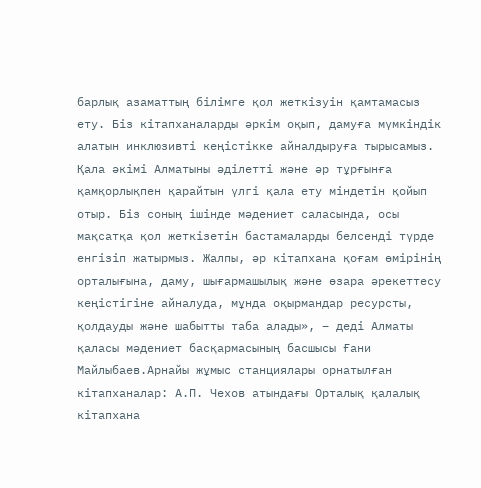барлық азаматтың білімге қол жеткізуін қамтамасыз ету. Біз кітапханаларды әркім оқып, дамуға мүмкіндік алатын инклюзивті кеңістікке айналдыруға тырысамыз. Қала әкімі Алматыны әділетті және әр тұрғынға қамқорлықпен қарайтын үлгі қала ету міндетін қойып отыр. Біз соның ішінде мәдениет саласында, осы мақсатқа қол жеткізетін бастамаларды белсенді түрде енгізіп жатырмыз. Жалпы, әр кітапхана қоғам өмірінің орталығына, даму, шығармашылық және өзара әрекеттесу кеңістігіне айналуда, мұнда оқырмандар ресурсты, қолдауды және шабытты таба алады», – деді Алматы қаласы мәдениет басқармасының басшысы Ғани Майлыбаев.Арнайы жұмыс станциялары орнатылған кітапханалар: А.П. Чехов атындағы Орталық қалалық кітапхана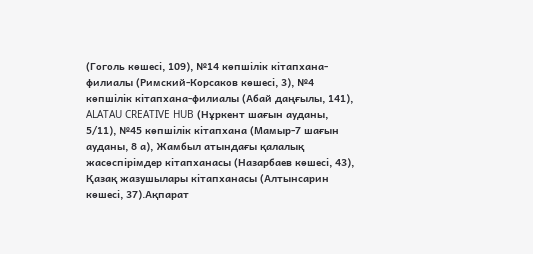(Гоголь көшесі, 109), №14 көпшілік кітапхана-филиалы (Римский-Корсаков көшесі, 3), №4 көпшілік кітапхана-филиалы (Абай даңғылы, 141), ALATAU CREATIVE HUB (Нұркент шағын ауданы, 5/11), №45 көпшілік кітапхана (Мамыр-7 шағын ауданы, 8 а), Жамбыл атындағы қалалық жасөспірімдер кітапханасы (Назарбаев көшесі, 43), Қазақ жазушылары кітапханасы (Алтынсарин көшесі, 37).Ақпарат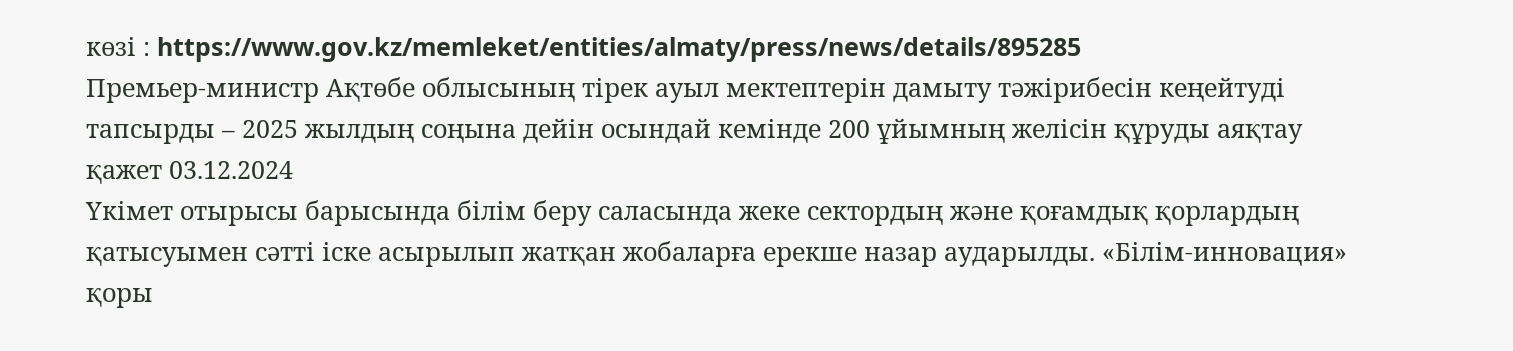көзі : https://www.gov.kz/memleket/entities/almaty/press/news/details/895285
Премьер-министр Ақтөбе облысының тірек ауыл мектептерін дамыту тәжірибесін кеңейтуді тапсырды – 2025 жылдың соңына дейін осындай кемінде 200 ұйымның желісін құруды аяқтау қажет 03.12.2024
Үкімет отырысы барысында білім беру саласында жеке сектордың және қоғамдық қорлардың қатысуымен сәтті іске асырылып жатқан жобаларға ерекше назар аударылды. «Білім-инновация» қоры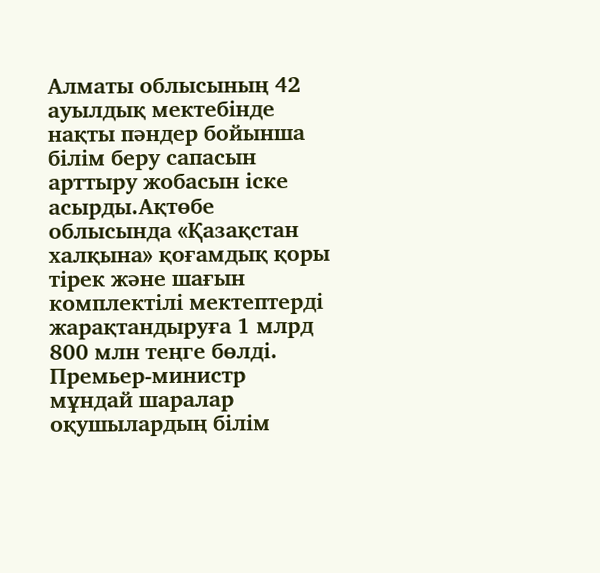Алматы облысының 42 ауылдық мектебінде нақты пәндер бойынша білім беру сапасын арттыру жобасын іске асырды.Ақтөбе облысында «Қазақстан халқына» қоғамдық қоры тірек және шағын комплектілі мектептерді жарақтандыруға 1 млрд 800 млн теңге бөлді. Премьер-министр мұндай шаралар оқушылардың білім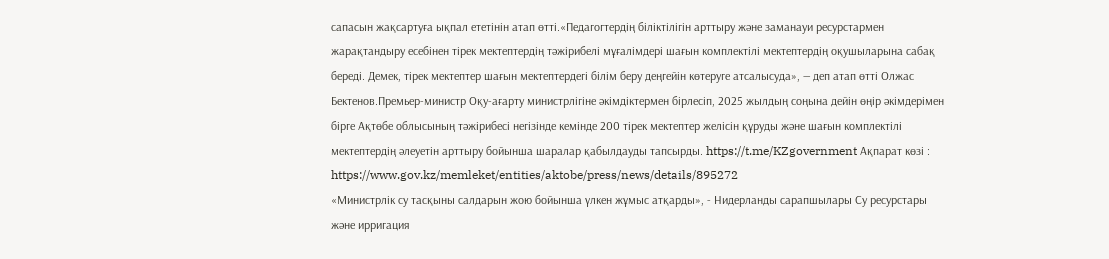сапасын жақсартуға ықпал ететінін атап өтті.«Педагогтердің біліктілігін арттыру және заманауи ресурстармен жарақтандыру есебінен тірек мектептердің тәжірибелі мұғалімдері шағын комплектілі мектептердің оқушыларына сабақ береді. Демек, тірек мектептер шағын мектептердегі білім беру деңгейін көтеруге атсалысуда», — деп атап өтті Олжас Бектенов.Премьер-министр Оқу-ағарту министрлігіне әкімдіктермен бірлесіп, 2025 жылдың соңына дейін өңір әкімдерімен бірге Ақтөбе облысының тәжірибесі негізінде кемінде 200 тірек мектептер желісін құруды және шағын комплектілі мектептердің әлеуетін арттыру бойынша шаралар қабылдауды тапсырды. https://t.me/KZgovernment Ақпарат көзі : https://www.gov.kz/memleket/entities/aktobe/press/news/details/895272
«Министрлік су тасқыны салдарын жою бойынша үлкен жұмыс атқарды», - Нидерланды сарапшылары Су ресурстары және ирригация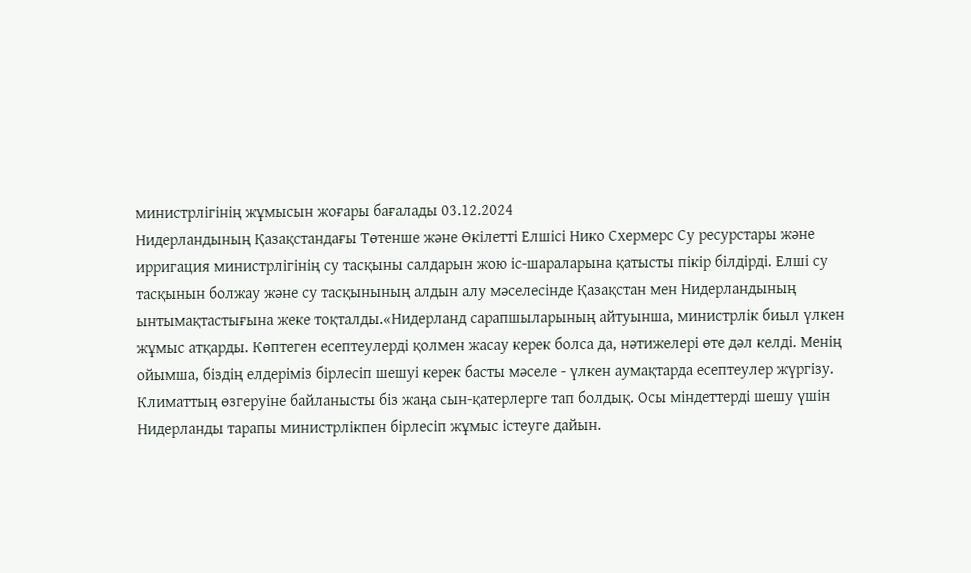министрлігінің жұмысын жоғары бағалады 03.12.2024
Нидерландының Қазақстандағы Төтенше және Өкілетті Елшісі Нико Схермерс Су ресурстары және ирригация министрлігінің су тасқыны салдарын жою іс-шараларына қатысты пікір білдірді. Елші су тасқынын болжау және су тасқынының алдын алу мәселесінде Қазақстан мен Нидерландының ынтымақтастығына жеке тоқталды.«Нидерланд сарапшыларының айтуынша, министрлік биыл үлкен жұмыс атқарды. Көптеген есептеулерді қолмен жасау керек болса да, нәтижелері өте дәл келді. Менің ойымша, біздің елдеріміз бірлесіп шешуі керек басты мәселе - үлкен аумақтарда есептеулер жүргізу. Климаттың өзгеруіне байланысты біз жаңа сын-қатерлерге тап болдық. Осы міндеттерді шешу үшін Нидерланды тарапы министрлікпен бірлесіп жұмыс істеуге дайын.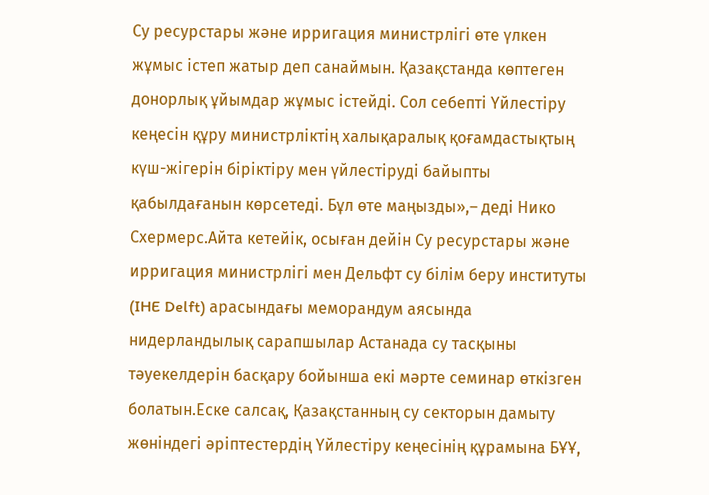Су ресурстары және ирригация министрлігі өте үлкен жұмыс істеп жатыр деп санаймын. Қазақстанда көптеген донорлық ұйымдар жұмыс істейді. Сол себепті Үйлестіру кеңесін құру министрліктің халықаралық қоғамдастықтың күш-жігерін біріктіру мен үйлестіруді байыпты қабылдағанын көрсетеді. Бұл өте маңызды»,– деді Нико Схермерс.Айта кетейік, осыған дейін Су ресурстары және ирригация министрлігі мен Дельфт су білім беру институты (IHE Delft) арасындағы меморандум аясында нидерландылық сарапшылар Астанада су тасқыны тәуекелдерін басқару бойынша екі мәрте семинар өткізген болатын.Еске салсақ, Қазақстанның су секторын дамыту жөніндегі әріптестердің Үйлестіру кеңесінің құрамына БҰҰ,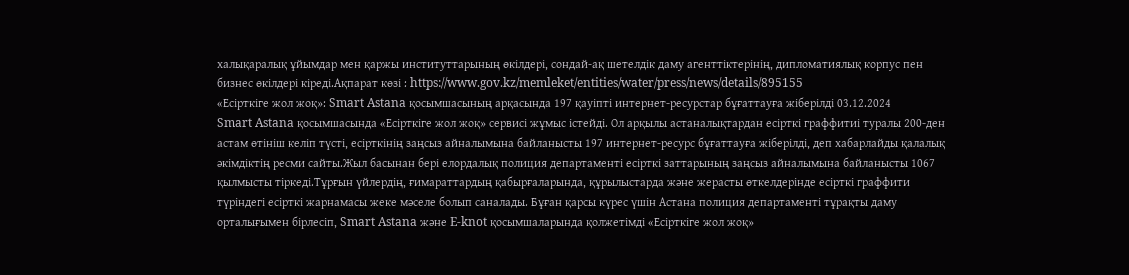халықаралық ұйымдар мен қаржы институттарының өкілдері, сондай-ақ шетелдік даму агенттіктерінің, дипломатиялық корпус пен бизнес өкілдері кіреді.Ақпарат көзі : https://www.gov.kz/memleket/entities/water/press/news/details/895155
«Есірткіге жол жоқ»: Smart Astana қосымшасының арқасында 197 қауіпті интернет-ресурстар бұғаттауға жіберілді 03.12.2024
Smart Astana қосымшасында «Есірткіге жол жоқ» сервисі жұмыс істейді. Ол арқылы астаналықтардан есірткі граффитиі туралы 200-ден астам өтініш келіп түсті, есірткінің заңсыз айналымына байланысты 197 интернет-ресурс бұғаттауға жіберілді, деп хабарлайды қалалық әкімдіктің ресми сайты.Жыл басынан бері елордалық полиция департаменті есірткі заттарының заңсыз айналымына байланысты 1067 қылмысты тіркеді.Тұрғын үйлердің, ғимараттардың қабырғаларында, құрылыстарда және жерасты өткелдерінде есірткі граффити түріндегі есірткі жарнамасы жеке мәселе болып саналады. Бұған қарсы күрес үшін Астана полиция департаменті тұрақты даму орталығымен бірлесіп, Smart Astana және E-knot қосымшаларында қолжетімді «Есірткіге жол жоқ»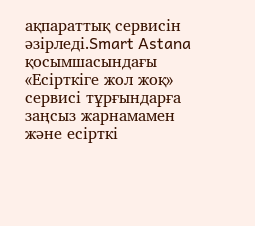ақпараттық сервисін әзірледі.Smart Astana қосымшасындағы «Есірткіге жол жоқ» сервисі тұрғындарға заңсыз жарнамамен және есірткі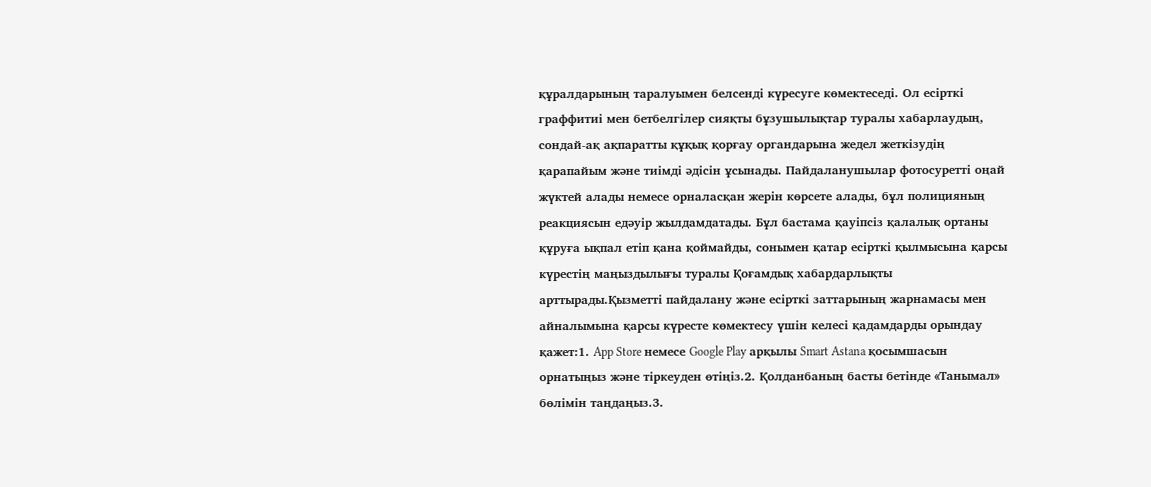құралдарының таралуымен белсенді күресуге көмектеседі. Ол есірткі граффитиі мен бетбелгілер сияқты бұзушылықтар туралы хабарлаудың, сондай-ақ ақпаратты құқық қорғау органдарына жедел жеткізудің қарапайым және тиімді әдісін ұсынады. Пайдаланушылар фотосуретті оңай жүктей алады немесе орналасқан жерін көрсете алады, бұл полицияның реакциясын едәуір жылдамдатады. Бұл бастама қауіпсіз қалалық ортаны құруға ықпал етіп қана қоймайды, сонымен қатар есірткі қылмысына қарсы күрестің маңыздылығы туралы Қоғамдық хабардарлықты арттырады.Қызметті пайдалану және есірткі заттарының жарнамасы мен айналымына қарсы күресте көмектесу үшін келесі қадамдарды орындау қажет:1. App Store немесе Google Play арқылы Smart Astana қосымшасын орнатыңыз және тіркеуден өтіңіз.2. Қолданбаның басты бетінде «Танымал» бөлімін таңдаңыз.3.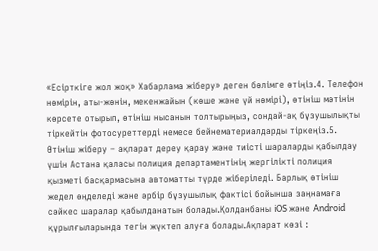«Есірткіге жол жоқ» Хабарлама жіберу» деген бөлімге өтіңіз.4. Телефон нөмірін, аты-жөнін, мекенжайын (көше және үй нөмірі), өтініш мәтінін көрсете отырып, өтініш нысанын толтырыңыз, сондай-ақ бұзушылықты тіркейтін фотосуреттерді немесе бейнематериалдарды тіркеңіз.5. Өтініш жіберу – ақпарат дереу қарау және тиісті шараларды қабылдау үшін Астана қаласы полиция департаментінің жергілікті полиция қызметі басқармасына автоматты түрде жіберіледі. Барлық өтініш жедел өңделеді және әрбір бұзушылық фактісі бойынша заңнамаға сәйкес шаралар қабылданатын болады.Қолданбаны iOS және Android құрылғыларында тегін жүктеп алуға болады.Ақпарат көзі :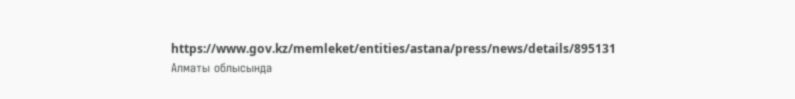https://www.gov.kz/memleket/entities/astana/press/news/details/895131
Алматы облысында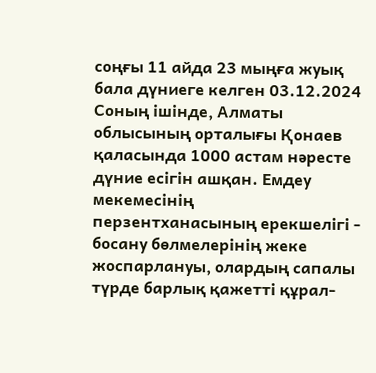соңғы 11 айда 23 мыңға жуық бала дүниеге келген 03.12.2024
Соның ішінде, Алматы облысының орталығы Қонаев қаласында 1000 астам нәресте дүние есігін ашқан. Емдеу мекемесінің перзентханасының ерекшелігі - босану бөлмелерінің жеке жоспарлануы, олардың сапалы түрде барлық қажетті құрал-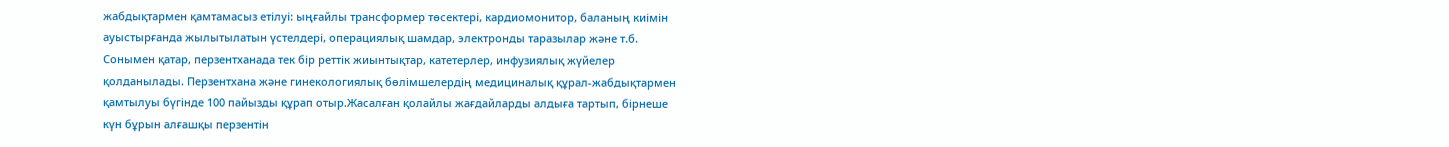жабдықтармен қамтамасыз етілуі: ыңғайлы трансформер төсектері, кардиомонитор, баланың киімін ауыстырғанда жылытылатын үстелдері, операциялық шамдар, электронды таразылар және т.б. Сонымен қатар, перзентханада тек бір реттік жиынтықтар, катетерлер, инфузиялық жүйелер қолданылады. Перзентхана және гинекологиялық бөлімшелердің медициналық құрал-жабдықтармен қамтылуы бүгінде 100 пайызды құрап отыр.Жасалған қолайлы жағдайларды алдыға тартып, бірнеше күн бұрын алғашқы перзентін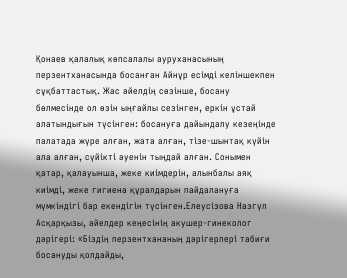Қонаев қалалық көпсалалы ауруханасының перзентханасында босанған Айнұр есімді келіншекпен сұқбаттастық. Жас әйелдің сөзінше, босану бөлмесінде ол өзін ыңғайлы сезінген, еркін ұстай алатындығын түсінген: босануға дайындалу кезеңінде палатада жүре алған, жата алған, тізе-шынтақ күйін ала алған, сүйікті әуенін тыңдай алған. Сонымен қатар, қалауынша, жеке киімдерін, алынбалы аяқ киімді, жеке гигиена құралдарын пайдалануға мүмкіндігі бар екендігін түсінген.Елеусізова Назгүл Асқарқызы, әйелдер кеңесінің акушер-гинеколог дәрігері: «Біздің перзентхананың дәрігерлері табиғи босануды қолдайды,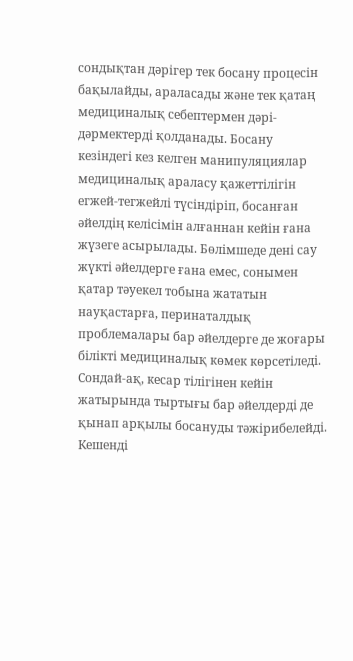сондықтан дәрігер тек босану процесін бақылайды, араласады және тек қатаң медициналық себептермен дәрі-дәрмектерді қолданады. Босану кезіндегі кез келген манипуляциялар медициналық араласу қажеттілігін егжей-тегжейлі түсіндіріп, босанған әйелдің келісімін алғаннан кейін ғана жүзеге асырылады. Бөлімшеде дені сау жүкті әйелдерге ғана емес, сонымен қатар тәуекел тобына жататын науқастарға, перинаталдық проблемалары бар әйелдерге де жоғары білікті медициналық көмек көрсетіледі. Сондай-ақ, кесар тілігінен кейін жатырында тыртығы бар әйелдерді де қынап арқылы босануды тәжірибелейді. Кешенді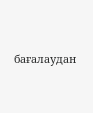бағалаудан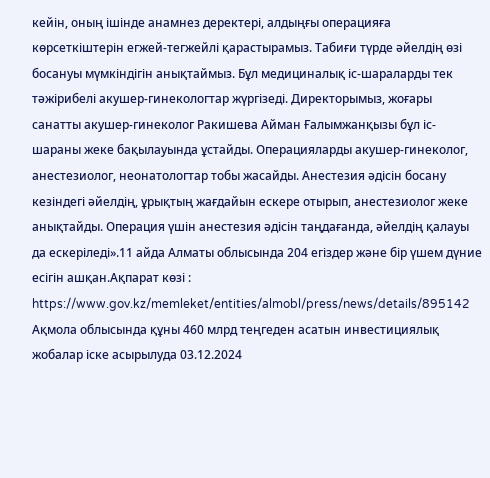кейін, оның ішінде анамнез деректері, алдыңғы операцияға көрсеткіштерін егжей-тегжейлі қарастырамыз. Табиғи түрде әйелдің өзі босануы мүмкіндігін анықтаймыз. Бұл медициналық іс-шараларды тек тәжірибелі акушер-гинекологтар жүргізеді. Директорымыз, жоғары санатты акушер-гинеколог Ракишева Айман Ғалымжанқызы бұл іс-шараны жеке бақылауында ұстайды. Операцияларды акушер-гинеколог, анестезиолог, неонатологтар тобы жасайды. Анестезия әдісін босану кезіндегі әйелдің, ұрықтың жағдайын ескере отырып, анестезиолог жеке анықтайды. Операция үшін анестезия әдісін таңдағанда, әйелдің қалауы да ескеріледі».11 айда Алматы облысында 204 егіздер және бір үшем дүние есігін ашқан.Ақпарат көзі : https://www.gov.kz/memleket/entities/almobl/press/news/details/895142
Ақмола облысында құны 460 млрд теңгеден асатын инвестициялық жобалар іске асырылуда 03.12.2024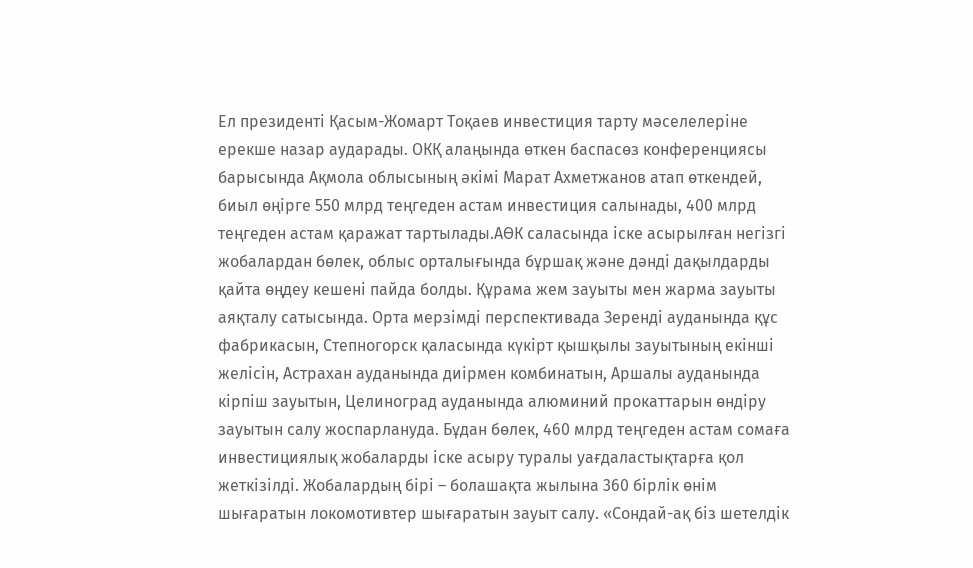Ел президенті Қасым-Жомарт Тоқаев инвестиция тарту мәселелеріне ерекше назар аударады. ОКҚ алаңында өткен баспасөз конференциясы барысында Ақмола облысының әкімі Марат Ахметжанов атап өткендей, биыл өңірге 550 млрд теңгеден астам инвестиция салынады, 400 млрд теңгеден астам қаражат тартылады.АӨК саласында іске асырылған негізгі жобалардан бөлек, облыс орталығында бұршақ және дәнді дақылдарды қайта өңдеу кешені пайда болды. Құрама жем зауыты мен жарма зауыты аяқталу сатысында. Орта мерзімді перспективада Зеренді ауданында құс фабрикасын, Степногорск қаласында күкірт қышқылы зауытының екінші желісін, Астрахан ауданында диірмен комбинатын, Аршалы ауданында кірпіш зауытын, Целиноград ауданында алюминий прокаттарын өндіру зауытын салу жоспарлануда. Бұдан бөлек, 460 млрд теңгеден астам сомаға инвестициялық жобаларды іске асыру туралы уағдаластықтарға қол жеткізілді. Жобалардың бірі – болашақта жылына 360 бірлік өнім шығаратын локомотивтер шығаратын зауыт салу. «Сондай-ақ біз шетелдік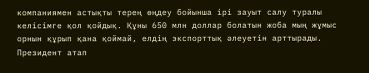компаниямен астықты терең өңдеу бойынша ірі зауыт салу туралы келісімге қол қойдық. Құны 650 млн доллар болатын жоба мың жұмыс орнын құрып қана қоймай, елдің экспорттық әлеуетін арттырады. Президент атап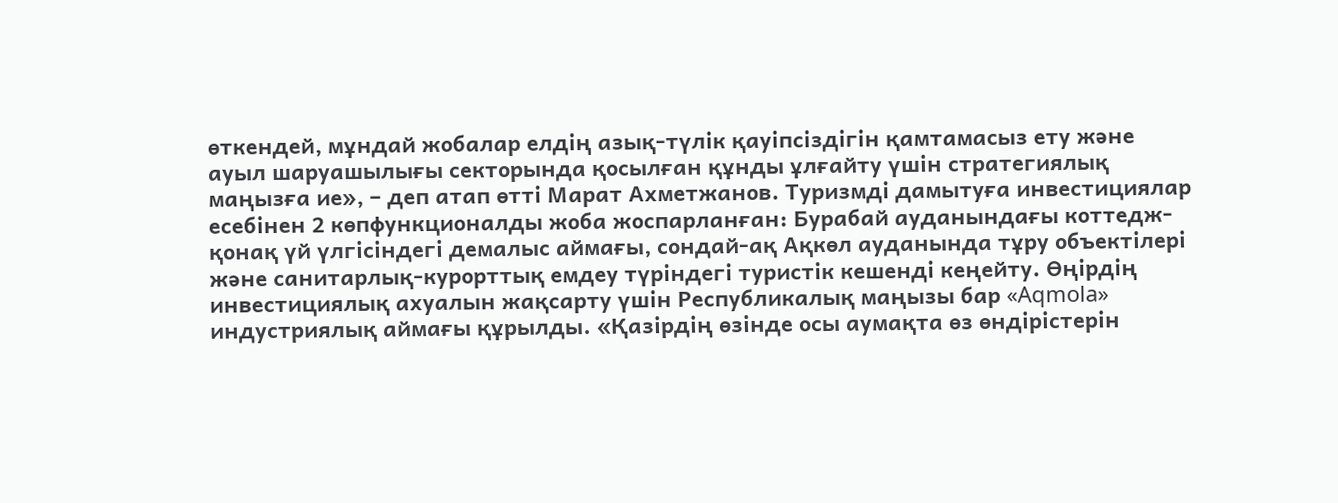өткендей, мұндай жобалар елдің азық-түлік қауіпсіздігін қамтамасыз ету және ауыл шаруашылығы секторында қосылған құнды ұлғайту үшін стратегиялық маңызға ие», – деп атап өтті Марат Ахметжанов. Туризмді дамытуға инвестициялар есебінен 2 көпфункционалды жоба жоспарланған: Бурабай ауданындағы коттедж-қонақ үй үлгісіндегі демалыс аймағы, сондай-ақ Ақкөл ауданында тұру объектілері және санитарлық-курорттық емдеу түріндегі туристік кешенді кеңейту. Өңірдің инвестициялық ахуалын жақсарту үшін Республикалық маңызы бар «Aqmola» индустриялық аймағы құрылды. «Қазірдің өзінде осы аумақта өз өндірістерін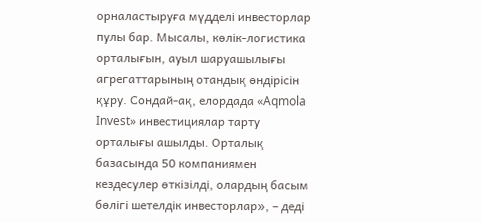орналастыруға мүдделі инвесторлар пулы бар. Мысалы, көлік-логистика орталығын, ауыл шаруашылығы агрегаттарының отандық өндірісін құру. Сондай-ақ, елордада «Aqmola Invest» инвестициялар тарту орталығы ашылды. Орталық базасында 50 компаниямен кездесулер өткізілді, олардың басым бөлігі шетелдік инвесторлар», – деді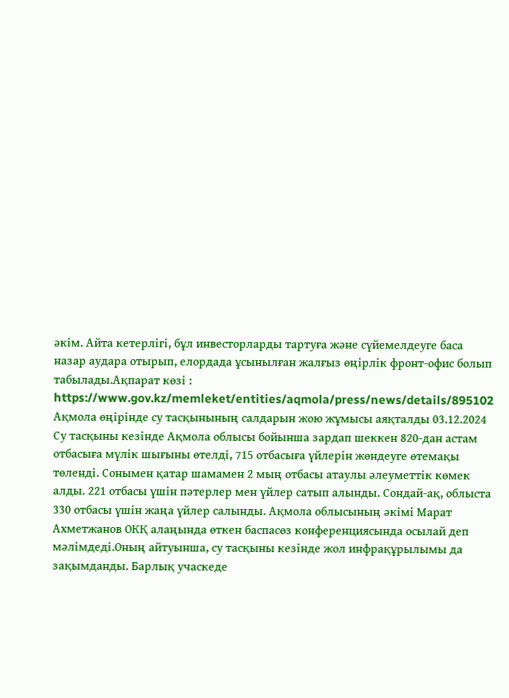әкім. Айта кетерлігі, бұл инвесторларды тартуға және сүйемелдеуге баса назар аудара отырып, елордада ұсынылған жалғыз өңірлік фронт-офис болып табылады.Ақпарат көзі : https://www.gov.kz/memleket/entities/aqmola/press/news/details/895102
Ақмола өңірінде су тасқынының салдарын жою жұмысы аяқталды 03.12.2024
Су тасқыны кезінде Ақмола облысы бойынша зардап шеккен 820-дан астам отбасыға мүлік шығыны өтелді, 715 отбасыға үйлерін жөндеуге өтемақы төленді. Сонымен қатар шамамен 2 мың отбасы атаулы әлеуметтік көмек алды. 221 отбасы үшін пәтерлер мен үйлер сатып алынды. Сондай-ақ, облыста 330 отбасы үшін жаңа үйлер салынды. Ақмола облысының әкімі Марат Ахметжанов ОКҚ алаңында өткен баспасөз конференциясында осылай деп мәлімдеді.Оның айтуынша, су тасқыны кезінде жол инфрақұрылымы да зақымданды. Барлық учаскеде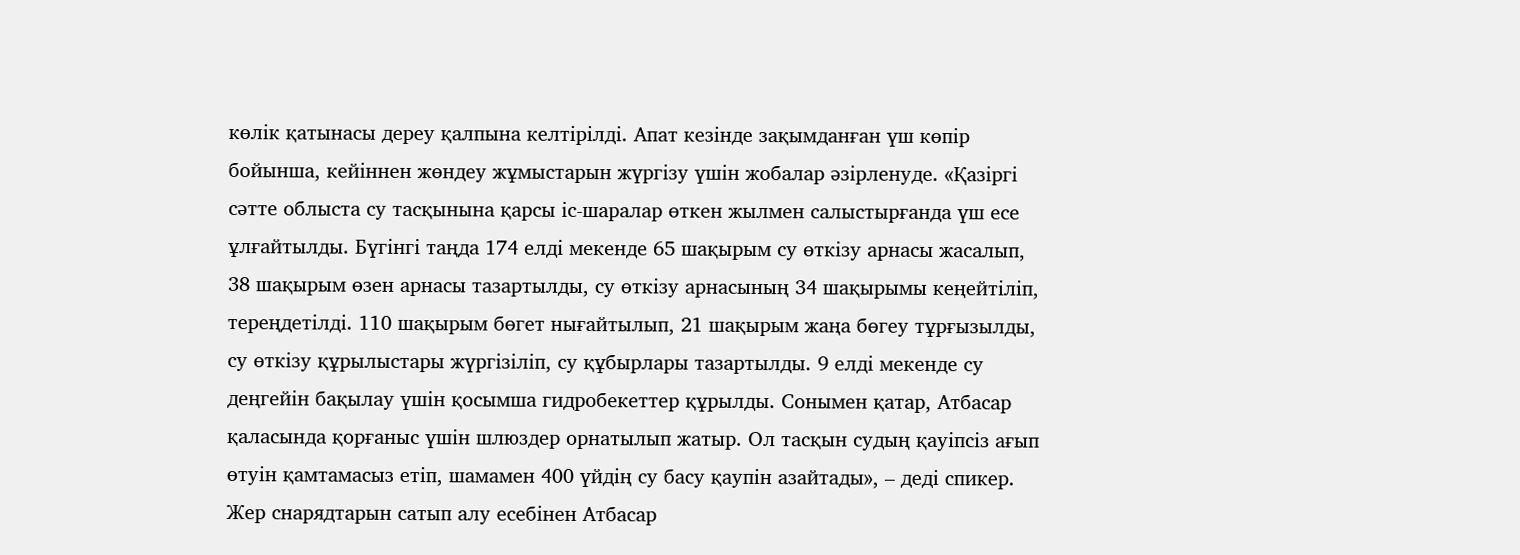көлік қатынасы дереу қалпына келтірілді. Апат кезінде зақымданған үш көпір бойынша, кейіннен жөндеу жұмыстарын жүргізу үшін жобалар әзірленуде. «Қазіргі сәтте облыста су тасқынына қарсы іс-шаралар өткен жылмен салыстырғанда үш есе ұлғайтылды. Бүгінгі таңда 174 елді мекенде 65 шақырым су өткізу арнасы жасалып, 38 шақырым өзен арнасы тазартылды, су өткізу арнасының 34 шақырымы кеңейтіліп, тереңдетілді. 110 шақырым бөгет нығайтылып, 21 шақырым жаңа бөгеу тұрғызылды, су өткізу құрылыстары жүргізіліп, су құбырлары тазартылды. 9 елді мекенде су деңгейін бақылау үшін қосымша гидробекеттер құрылды. Сонымен қатар, Атбасар қаласында қорғаныс үшін шлюздер орнатылып жатыр. Ол тасқын судың қауіпсіз ағып өтуін қамтамасыз етіп, шамамен 400 үйдің су басу қаупін азайтады», – деді спикер. Жер снарядтарын сатып алу есебінен Атбасар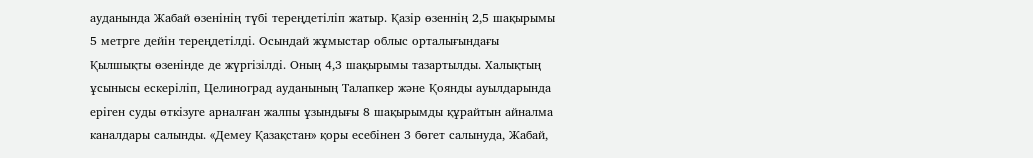ауданында Жабай өзенінің түбі тереңдетіліп жатыр. Қазір өзеннің 2,5 шақырымы 5 метрге дейін тереңдетілді. Осындай жұмыстар облыс орталығындағы Қылшықты өзенінде де жүргізілді. Оның 4,3 шақырымы тазартылды. Халықтың ұсынысы ескеріліп, Целиноград ауданының Талапкер және Қоянды ауылдарында еріген суды өткізуге арналған жалпы ұзындығы 8 шақырымды құрайтын айналма каналдары салынды. «Демеу Қазақстан» қоры есебінен 3 бөгет салынуда, Жабай,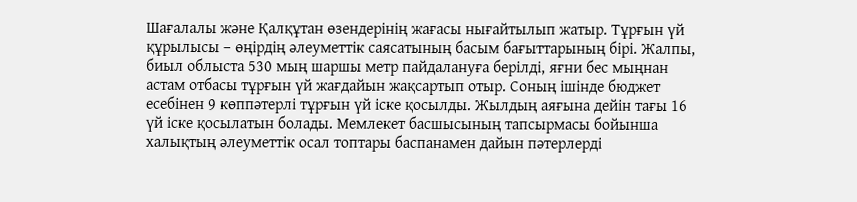Шағалалы және Қалқұтан өзендерінің жағасы нығайтылып жатыр. Тұрғын үй құрылысы – өңірдің әлеуметтік саясатының басым бағыттарының бірі. Жалпы, биыл облыста 530 мың шаршы метр пайдалануға берілді, яғни бес мыңнан астам отбасы тұрғын үй жағдайын жақсартып отыр. Соның ішінде бюджет есебінен 9 көппәтерлі тұрғын үй іске қосылды. Жылдың аяғына дейін тағы 16 үй іске қосылатын болады. Мемлекет басшысының тапсырмасы бойынша халықтың әлеуметтік осал топтары баспанамен дайын пәтерлерді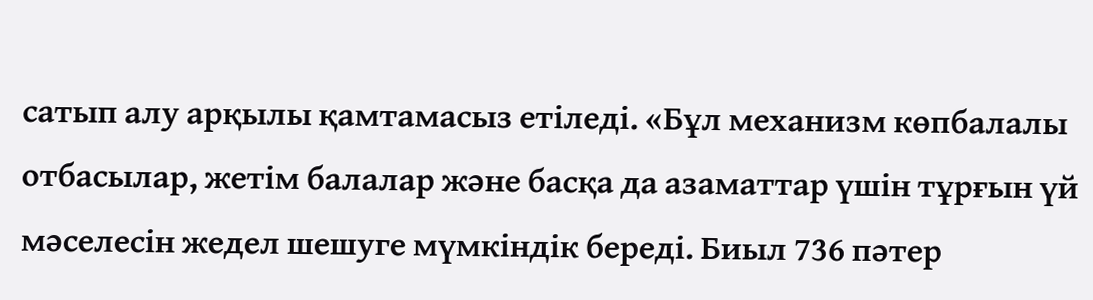сатып алу арқылы қамтамасыз етіледі. «Бұл механизм көпбалалы отбасылар, жетім балалар және басқа да азаматтар үшін тұрғын үй мәселесін жедел шешуге мүмкіндік береді. Биыл 736 пәтер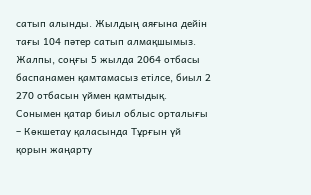сатып алынды. Жылдың аяғына дейін тағы 104 пәтер сатып алмақшымыз. Жалпы, соңғы 5 жылда 2064 отбасы баспанамен қамтамасыз етілсе, биыл 2 270 отбасын үймен қамтыдық. Сонымен қатар биыл облыс орталығы – Көкшетау қаласында Тұрғын үй қорын жаңарту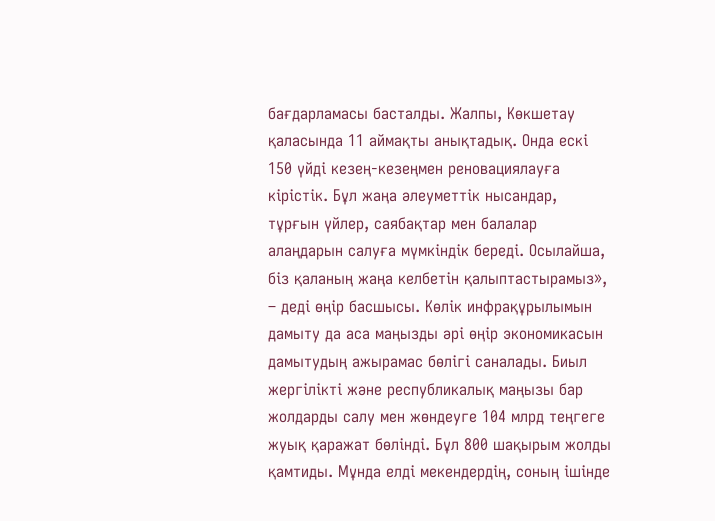бағдарламасы басталды. Жалпы, Көкшетау қаласында 11 аймақты анықтадық. Онда ескі 150 үйді кезең-кезеңмен реновациялауға кірістік. Бұл жаңа әлеуметтік нысандар, тұрғын үйлер, саябақтар мен балалар алаңдарын салуға мүмкіндік береді. Осылайша, біз қаланың жаңа келбетін қалыптастырамыз», – деді өңір басшысы. Көлік инфрақұрылымын дамыту да аса маңызды әрі өңір экономикасын дамытудың ажырамас бөлігі саналады. Биыл жергілікті және республикалық маңызы бар жолдарды салу мен жөндеуге 104 млрд теңгеге жуық қаражат бөлінді. Бұл 800 шақырым жолды қамтиды. Мұнда елді мекендердің, соның ішінде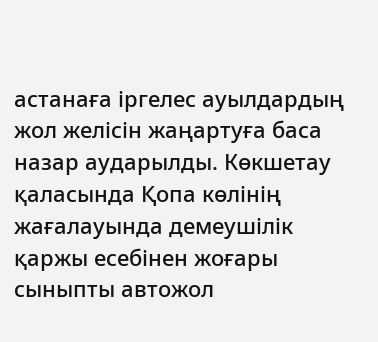астанаға іргелес ауылдардың жол желісін жаңартуға баса назар аударылды. Көкшетау қаласында Қопа көлінің жағалауында демеушілік қаржы есебінен жоғары сыныпты автожол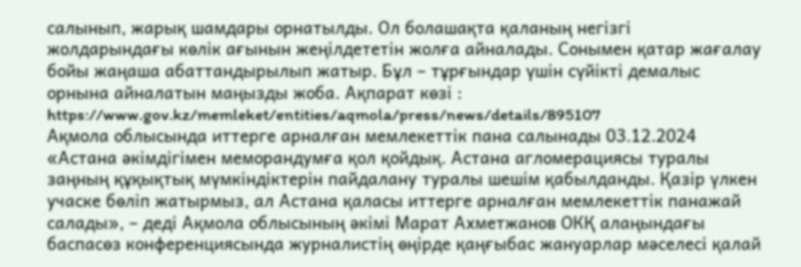салынып, жарық шамдары орнатылды. Ол болашақта қаланың негізгі жолдарындағы көлік ағынын жеңілдететін жолға айналады. Сонымен қатар жағалау бойы жаңаша абаттандырылып жатыр. Бұл – тұрғындар үшін сүйікті демалыс орнына айналатын маңызды жоба. Ақпарат көзі : https://www.gov.kz/memleket/entities/aqmola/press/news/details/895107
Ақмола облысында иттерге арналған мемлекеттік пана салынады 03.12.2024
«Астана әкімдігімен меморандумға қол қойдық. Астана агломерациясы туралы заңның құқықтық мүмкіндіктерін пайдалану туралы шешім қабылданды. Қазір үлкен учаске бөліп жатырмыз, ал Астана қаласы иттерге арналған мемлекеттік панажай салады», – деді Ақмола облысының әкімі Марат Ахметжанов ОКҚ алаңындағы баспасөз конференциясында журналистің өңірде қаңғыбас жануарлар мәселесі қалай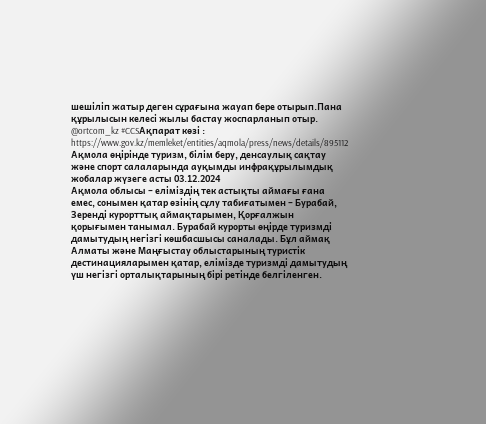шешіліп жатыр деген сұрағына жауап бере отырып.Пана құрылысын келесі жылы бастау жоспарланып отыр. @ortcom_kz #CCSАқпарат көзі : https://www.gov.kz/memleket/entities/aqmola/press/news/details/895112
Ақмола өңірінде туризм, білім беру, денсаулық сақтау және спорт салаларында ауқымды инфрақұрылымдық жобалар жүзеге асты 03.12.2024
Ақмола облысы – еліміздің тек астықты аймағы ғана емес, сонымен қатар өзінің сұлу табиғатымен – Бурабай, Зеренді курорттық аймақтарымен, Қорғалжын қорығымен танымал. Бурабай курорты өңірде туризмді дамытудың негізгі көшбасшысы саналады. Бұл аймақ Алматы және Маңғыстау облыстарының туристік дестинацияларымен қатар, елімізде туризмді дамытудың үш негізгі орталықтарының бірі ретінде белгіленген.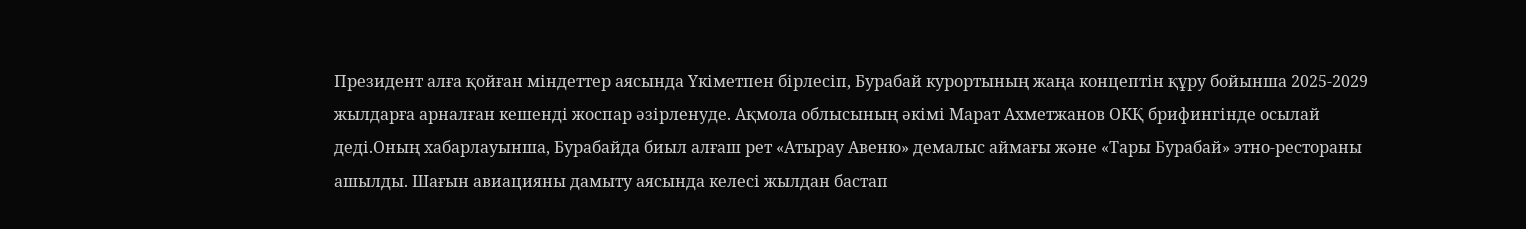Президент алға қойған міндеттер аясында Үкіметпен бірлесіп, Бурабай курортының жаңа концептін құру бойынша 2025-2029 жылдарға арналған кешенді жоспар әзірленуде. Ақмола облысының әкімі Марат Ахметжанов ОКҚ брифингінде осылай деді.Оның хабарлауынша, Бурабайда биыл алғаш рет «Атырау Авеню» демалыс аймағы және «Тары Бурабай» этно-рестораны ашылды. Шағын авиацияны дамыту аясында келесі жылдан бастап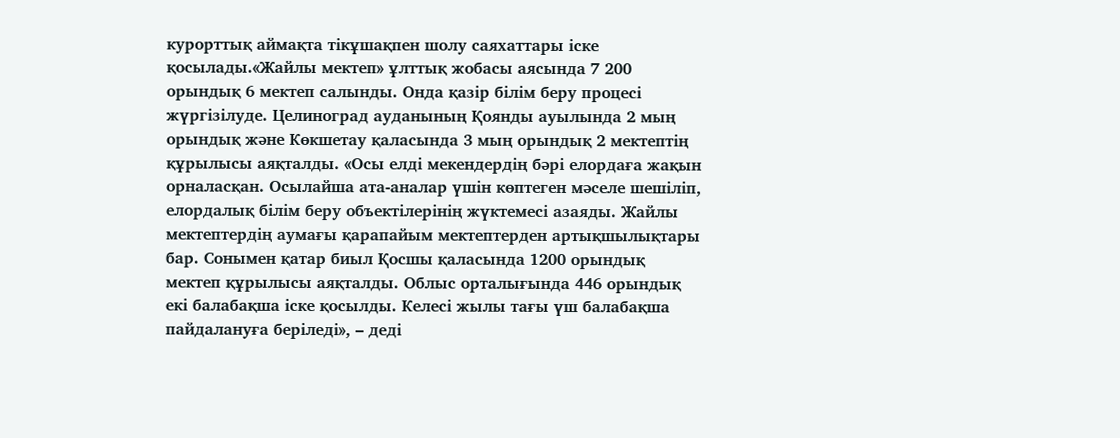курорттық аймақта тікұшақпен шолу саяхаттары іске қосылады.«Жайлы мектеп» ұлттық жобасы аясында 7 200 орындық 6 мектеп салынды. Онда қазір білім беру процесі жүргізілуде. Целиноград ауданының Қоянды ауылында 2 мың орындық және Көкшетау қаласында 3 мың орындық 2 мектептің құрылысы аяқталды. «Осы елді мекендердің бәрі елордаға жақын орналасқан. Осылайша ата-аналар үшін көптеген мәселе шешіліп, елордалық білім беру объектілерінің жүктемесі азаяды. Жайлы мектептердің аумағы қарапайым мектептерден артықшылықтары бар. Сонымен қатар биыл Қосшы қаласында 1200 орындық мектеп құрылысы аяқталды. Облыс орталығында 446 орындық екі балабақша іске қосылды. Келесі жылы тағы үш балабақша пайдалануға беріледі», – деді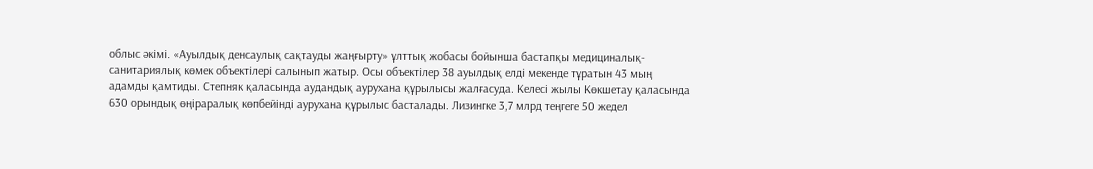облыс әкімі. «Ауылдық денсаулық сақтауды жаңғырту» ұлттық жобасы бойынша бастапқы медициналық-санитариялық көмек объектілері салынып жатыр. Осы объектілер 38 ауылдық елді мекенде тұратын 43 мың адамды қамтиды. Степняк қаласында аудандық аурухана құрылысы жалғасуда. Келесі жылы Көкшетау қаласында 630 орындық өңіраралық көпбейінді аурухана құрылыс басталады. Лизингке 3,7 млрд теңгеге 50 жедел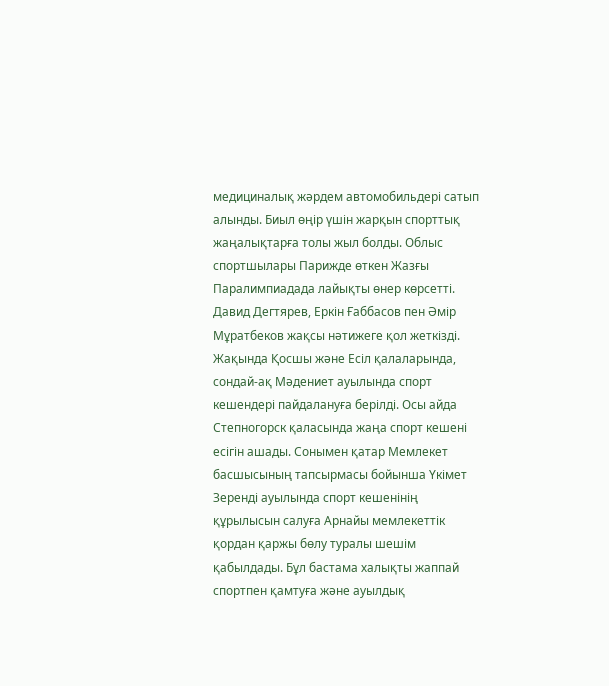медициналық жәрдем автомобильдері сатып алынды. Биыл өңір үшін жарқын спорттық жаңалықтарға толы жыл болды. Облыс спортшылары Парижде өткен Жазғы Паралимпиадада лайықты өнер көрсетті. Давид Дегтярев, Еркін Ғаббасов пен Әмір Мұратбеков жақсы нәтижеге қол жеткізді. Жақында Қосшы және Есіл қалаларында, сондай-ақ Мәдениет ауылында спорт кешендері пайдалануға берілді. Осы айда Степногорск қаласында жаңа спорт кешені есігін ашады. Сонымен қатар Мемлекет басшысының тапсырмасы бойынша Үкімет Зеренді ауылында спорт кешенінің құрылысын салуға Арнайы мемлекеттік қордан қаржы бөлу туралы шешім қабылдады. Бұл бастама халықты жаппай спортпен қамтуға және ауылдық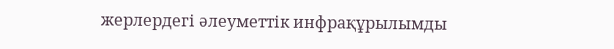жерлердегі әлеуметтік инфрақұрылымды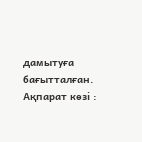дамытуға бағытталған. Ақпарат көзі :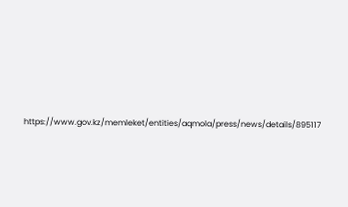https://www.gov.kz/memleket/entities/aqmola/press/news/details/895117